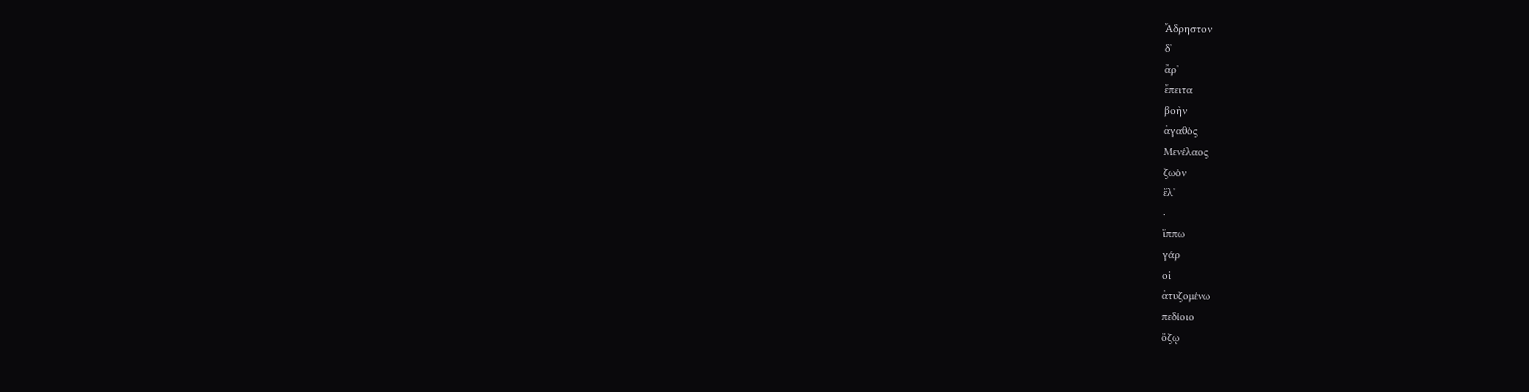Ἄδρηστον
δʼ
ἄρʼ
ἔπειτα
βοὴν
ἀγαθὸς
Μενέλαος
ζωὸν
ἕλʼ
·
ἵππω
γάρ
οἱ
ἀτυζομένω
πεδίοιο
ὄζῳ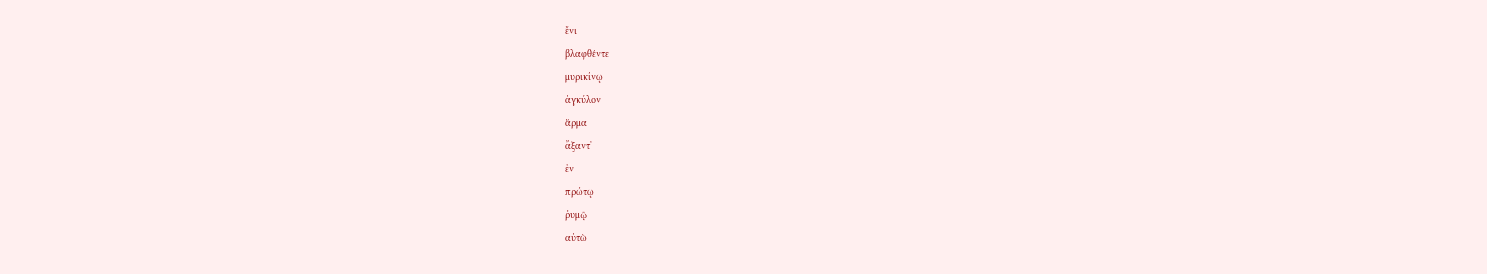ἔνι
βλαφθέντε
μυρικίνῳ
ἀγκύλον
ἅρμα
ἄξαντʼ
ἐν
πρώτῳ
ῥυμῷ
αὐτὼ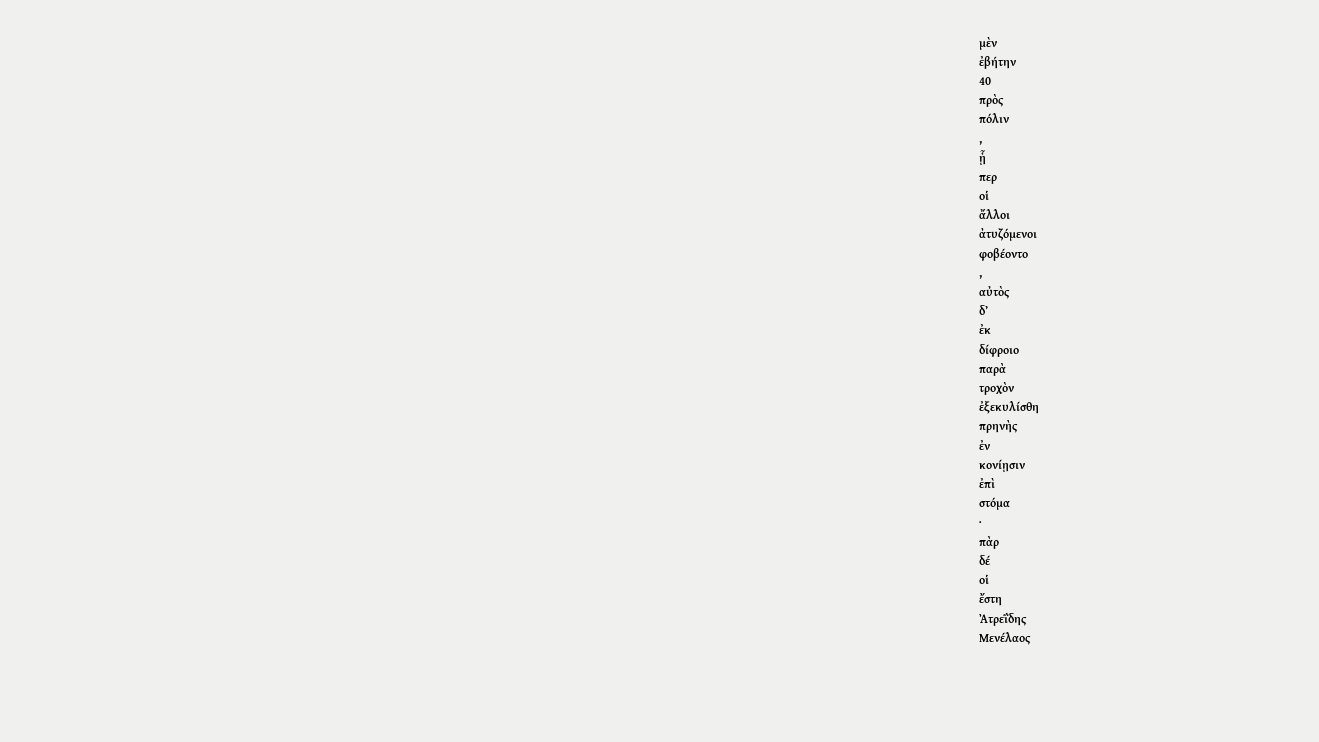μὲν
ἐβήτην
40
πρὸς
πόλιν
,
ᾗ
περ
οἱ
ἄλλοι
ἀτυζόμενοι
φοβέοντο
,
αὐτὸς
δʼ
ἐκ
δίφροιο
παρὰ
τροχὸν
ἐξεκυλίσθη
πρηνὴς
ἐν
κονίῃσιν
ἐπὶ
στόμα
·
πὰρ
δέ
οἱ
ἔστη
Ἀτρεΐδης
Μενέλαος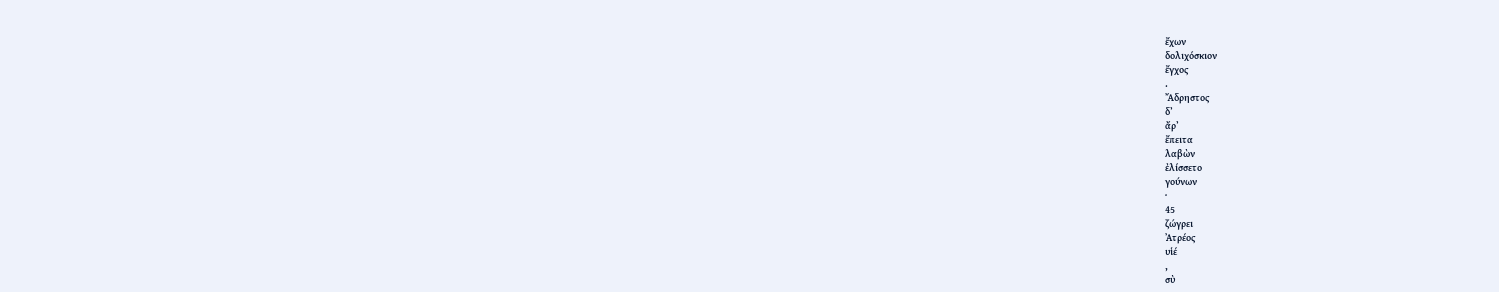ἔχων
δολιχόσκιον
ἔγχος
.
Ἄδρηστος
δʼ
ἄρʼ
ἔπειτα
λαβὼν
ἐλίσσετο
γούνων
·
45
ζώγρει
Ἀτρέος
υἱέ
,
σὺ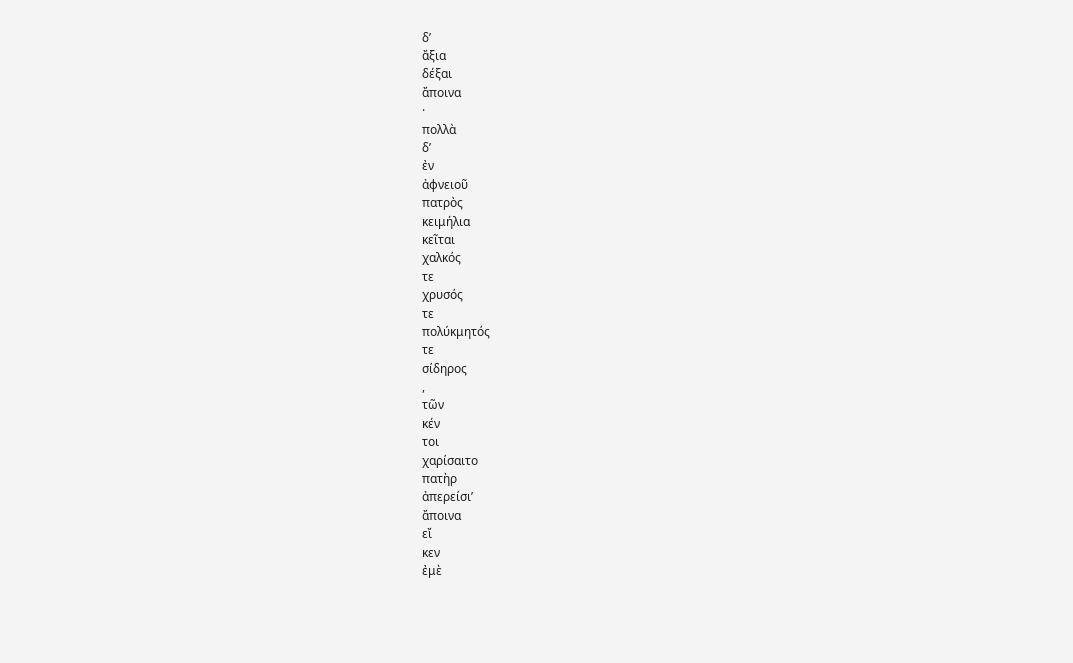δʼ
ἄξια
δέξαι
ἄποινα
·
πολλὰ
δʼ
ἐν
ἀφνειοῦ
πατρὸς
κειμήλια
κεῖται
χαλκός
τε
χρυσός
τε
πολύκμητός
τε
σίδηρος
,
τῶν
κέν
τοι
χαρίσαιτο
πατὴρ
ἀπερείσιʼ
ἄποινα
εἴ
κεν
ἐμὲ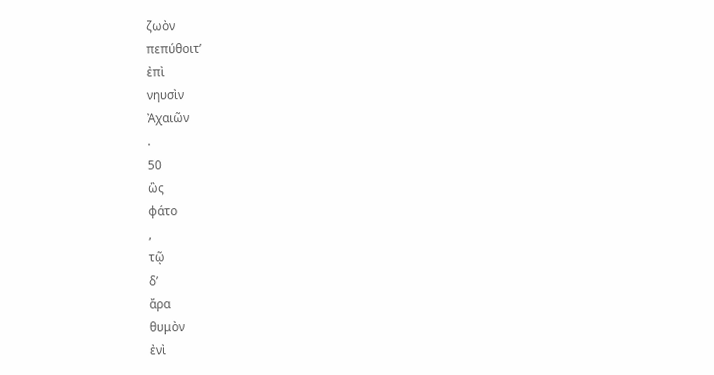ζωὸν
πεπύθοιτʼ
ἐπὶ
νηυσὶν
Ἀχαιῶν
.
50
ὣς
φάτο
,
τῷ
δʼ
ἄρα
θυμὸν
ἐνὶ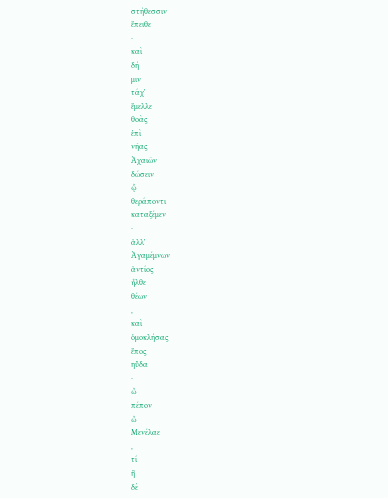στήθεσσιν
ἔπειθε
·
καὶ
δή
μιν
τάχʼ
ἔμελλε
θοὰς
ἐπὶ
νῆας
Ἀχαιῶν
δώσειν
ᾧ
θεράποντι
καταξέμεν
·
ἀλλʼ
Ἀγαμέμνων
ἀντίος
ἦλθε
θέων
,
καὶ
ὁμοκλήσας
ἔπος
ηὔδα
·
ὦ
πέπον
ὦ
Μενέλαε
,
τί
ἢ
δὲ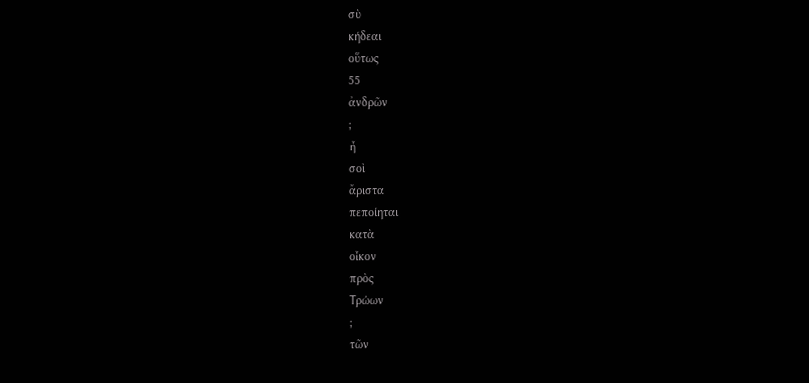σὺ
κήδεαι
οὕτως
55
ἀνδρῶν
;
ἦ
σοὶ
ἄριστα
πεποίηται
κατὰ
οἶκον
πρὸς
Τρώων
;
τῶν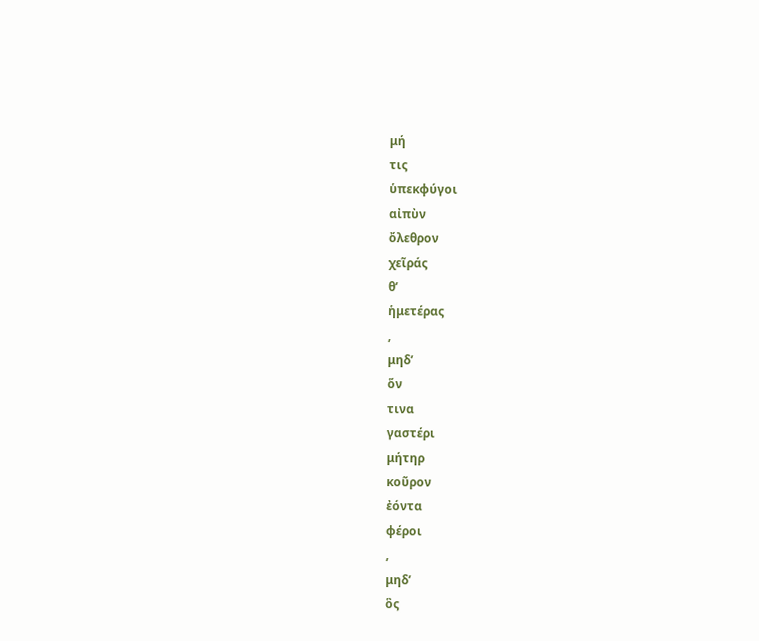μή
τις
ὑπεκφύγοι
αἰπὺν
ὄλεθρον
χεῖράς
θʼ
ἡμετέρας
,
μηδʼ
ὅν
τινα
γαστέρι
μήτηρ
κοῦρον
ἐόντα
φέροι
,
μηδʼ
ὃς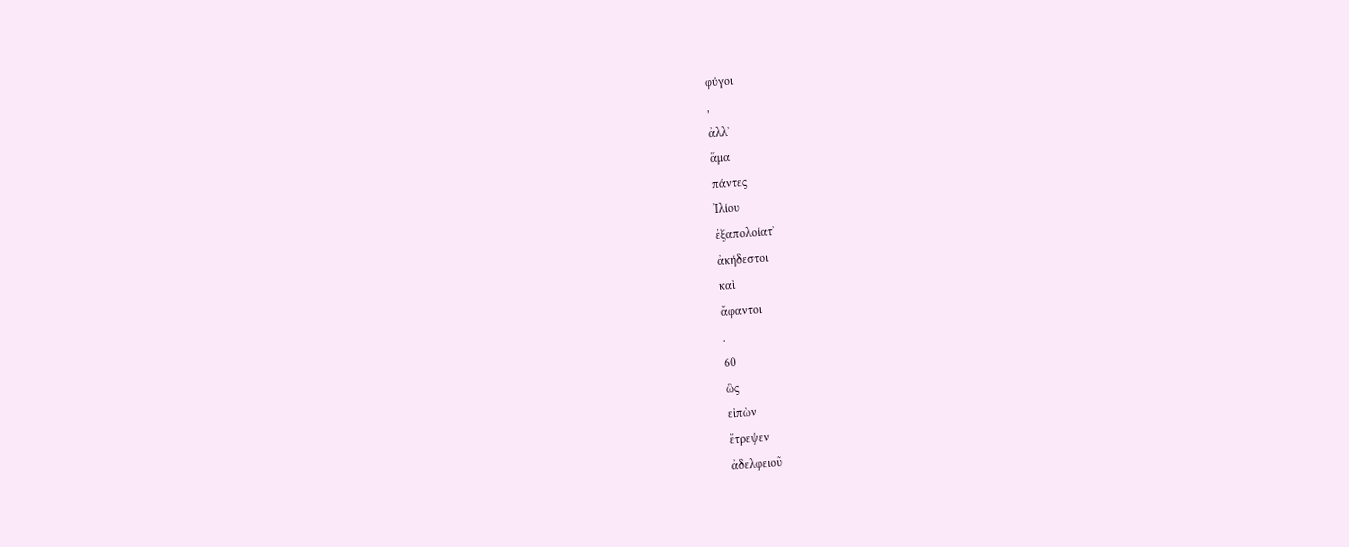φύγοι
,
ἀλλʼ
ἅμα
πάντες
Ἰλίου
ἐξαπολοίατʼ
ἀκήδεστοι
καὶ
ἄφαντοι
.
60
ὣς
εἰπὼν
ἔτρεψεν
ἀδελφειοῦ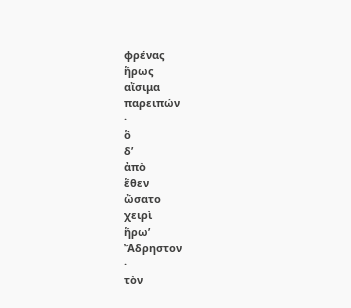φρένας
ἥρως
αἴσιμα
παρειπών
·
ὃ
δʼ
ἀπὸ
ἕθεν
ὤσατο
χειρὶ
ἥρωʼ
Ἄδρηστον
·
τὸν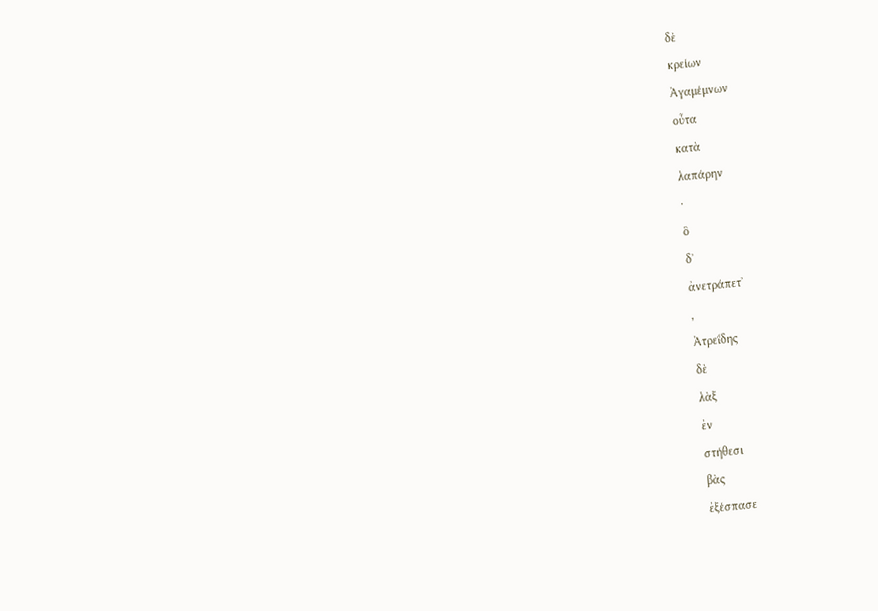δὲ
κρείων
Ἀγαμέμνων
οὖτα
κατὰ
λαπάρην
·
ὃ
δʼ
ἀνετράπετʼ
,
Ἀτρεΐδης
δὲ
λὰξ
ἐν
στήθεσι
βὰς
ἐξέσπασε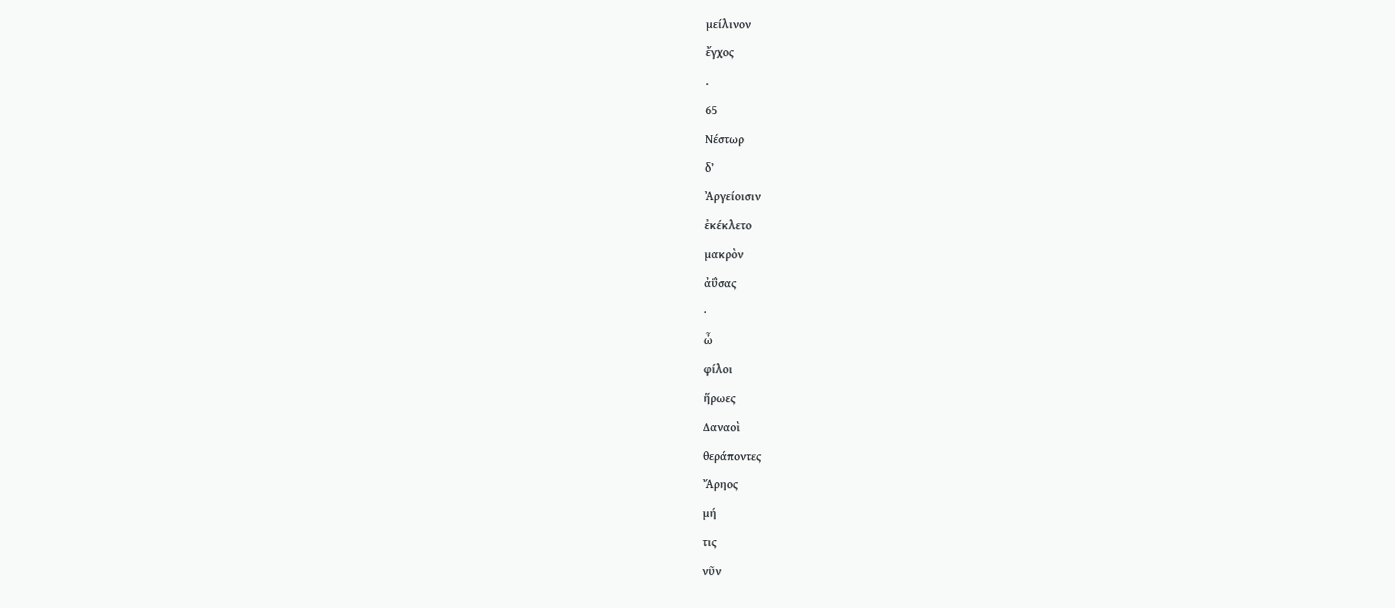μείλινον
ἔγχος
.
65
Νέστωρ
δʼ
Ἀργείοισιν
ἐκέκλετο
μακρὸν
ἀΰσας
·
ὦ
φίλοι
ἥρωες
Δαναοὶ
θεράποντες
Ἄρηος
μή
τις
νῦν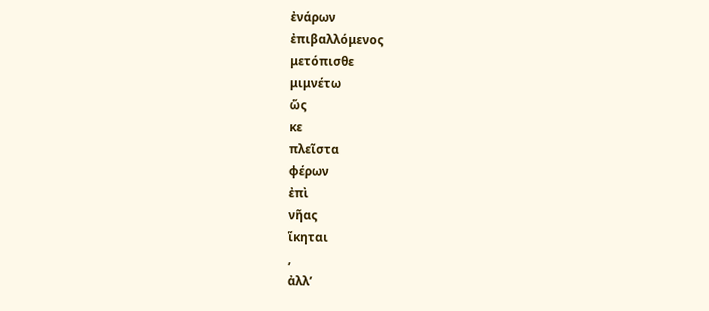ἐνάρων
ἐπιβαλλόμενος
μετόπισθε
μιμνέτω
ὥς
κε
πλεῖστα
φέρων
ἐπὶ
νῆας
ἵκηται
,
ἀλλʼ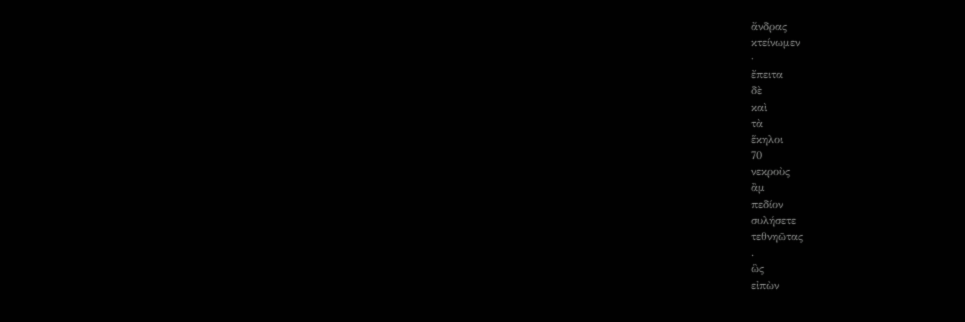ἄνδρας
κτείνωμεν
·
ἔπειτα
δὲ
καὶ
τὰ
ἕκηλοι
70
νεκροὺς
ἂμ
πεδίον
συλήσετε
τεθνηῶτας
.
ὣς
εἰπὼν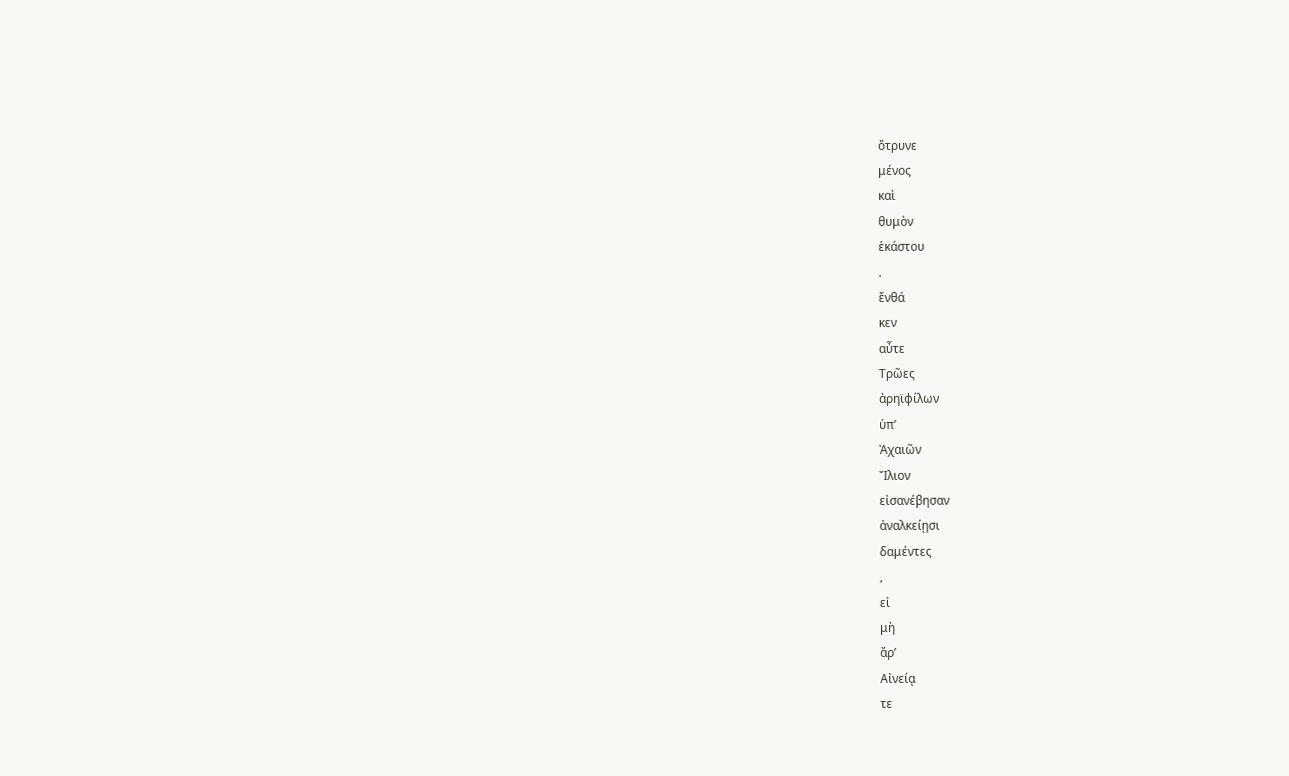ὄτρυνε
μένος
καὶ
θυμὸν
ἑκάστου
.
ἔνθά
κεν
αὖτε
Τρῶες
ἀρηϊφίλων
ὑπʼ
Ἀχαιῶν
Ἴλιον
εἰσανέβησαν
ἀναλκείῃσι
δαμέντες
,
εἰ
μὴ
ἄρʼ
Αἰνείᾳ
τε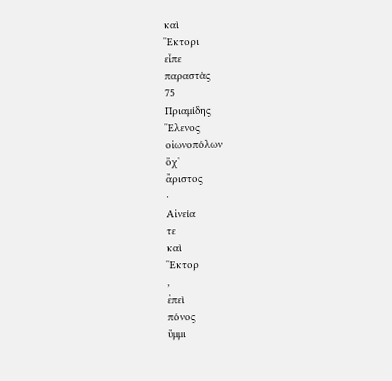καὶ
Ἕκτορι
εἶπε
παραστὰς
75
Πριαμίδης
Ἕλενος
οἰωνοπόλων
ὄχʼ
ἄριστος
·
Αἰνεία
τε
καὶ
Ἕκτορ
,
ἐπεὶ
πόνος
ὔμμι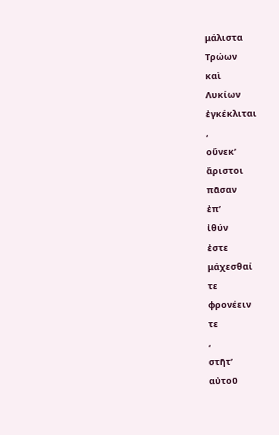μάλιστα
Τρώων
καὶ
Λυκίων
ἐγκέκλιται
,
οὕνεκʼ
ἄριστοι
πᾶσαν
ἐπʼ
ἰθύν
ἐστε
μάχεσθαί
τε
φρονέειν
τε
,
στῆτʼ
αὐτοῦ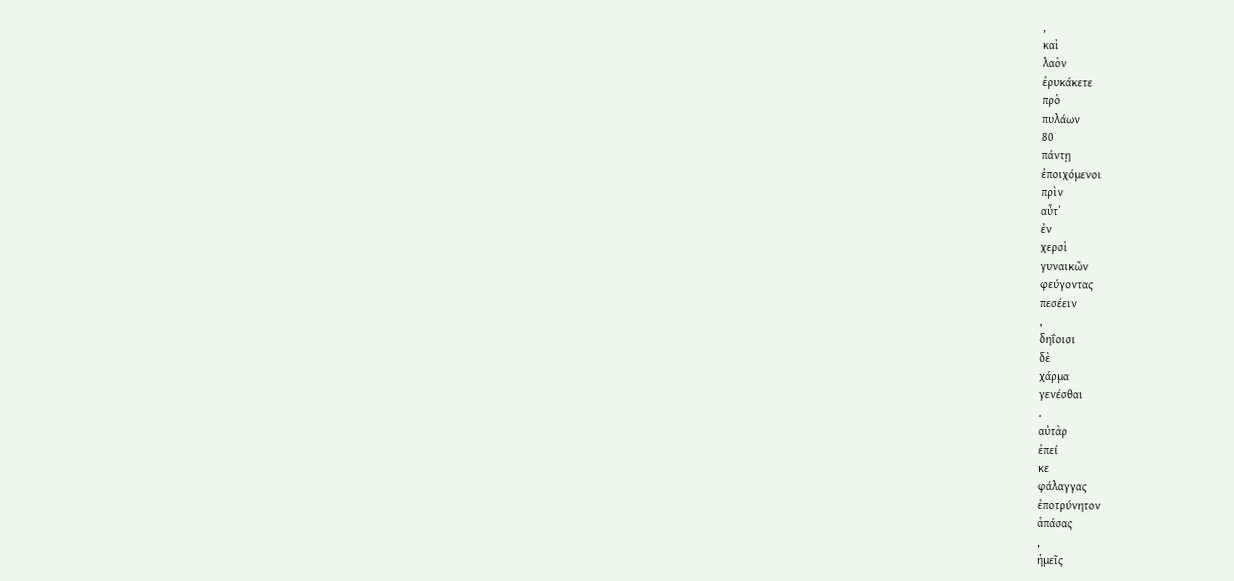,
καὶ
λαὸν
ἐρυκάκετε
πρὸ
πυλάων
80
πάντῃ
ἐποιχόμενοι
πρὶν
αὖτʼ
ἐν
χερσὶ
γυναικῶν
φεύγοντας
πεσέειν
,
δηΐοισι
δὲ
χάρμα
γενέσθαι
.
αὐτὰρ
ἐπεί
κε
φάλαγγας
ἐποτρύνητον
ἁπάσας
,
ἡμεῖς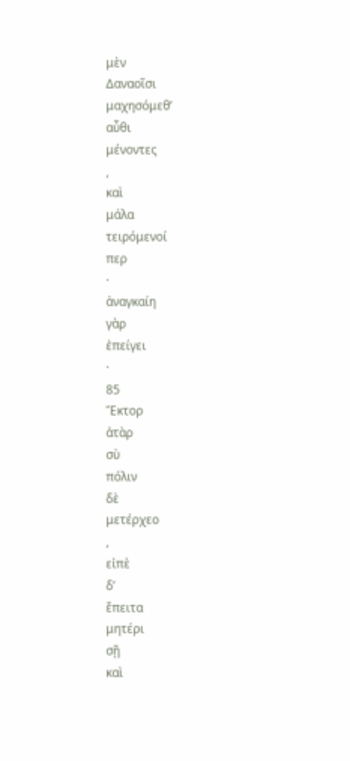μὲν
Δαναοῖσι
μαχησόμεθʼ
αὖθι
μένοντες
,
καὶ
μάλα
τειρόμενοί
περ
·
ἀναγκαίη
γὰρ
ἐπείγει
·
85
Ἕκτορ
ἀτὰρ
σὺ
πόλιν
δὲ
μετέρχεο
,
εἰπὲ
δʼ
ἔπειτα
μητέρι
σῇ
καὶ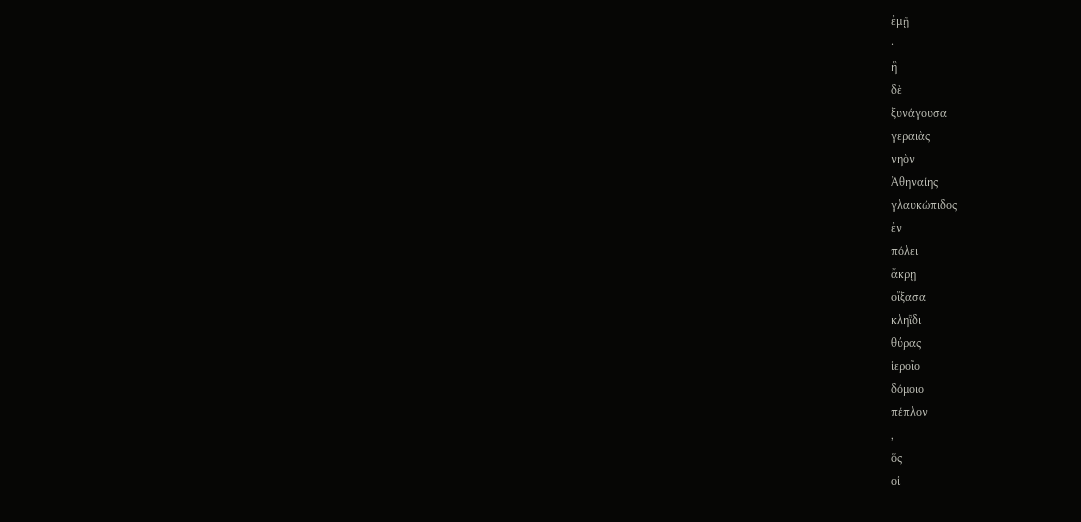ἐμῇ
·
ἣ
δὲ
ξυνάγουσα
γεραιὰς
νηὸν
Ἀθηναίης
γλαυκώπιδος
ἐν
πόλει
ἄκρῃ
οἴξασα
κληῗδι
θύρας
ἱεροῖο
δόμοιο
πέπλον
,
ὅς
οἱ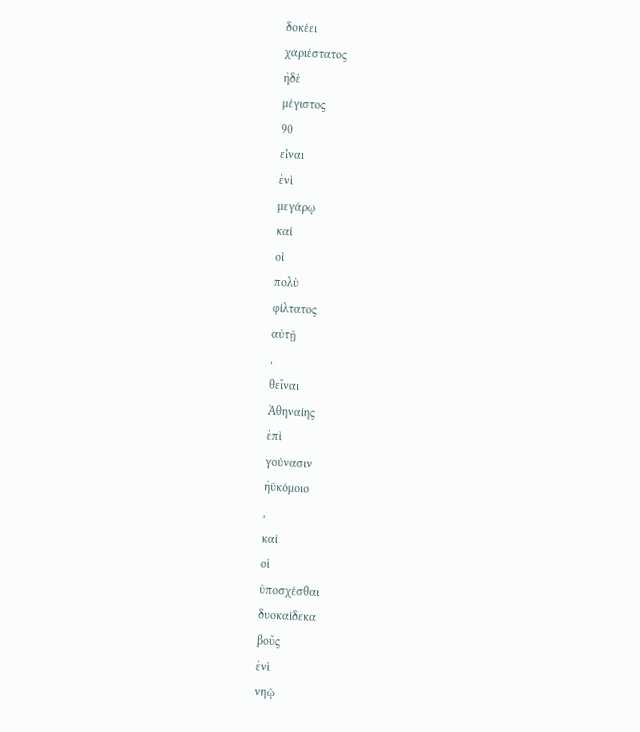δοκέει
χαριέστατος
ἠδὲ
μέγιστος
90
εἶναι
ἐνὶ
μεγάρῳ
καί
οἱ
πολὺ
φίλτατος
αὐτῇ
,
θεῖναι
Ἀθηναίης
ἐπὶ
γούνασιν
ἠϋκόμοιο
,
καί
οἱ
ὑποσχέσθαι
δυοκαίδεκα
βοῦς
ἐνὶ
νηῷ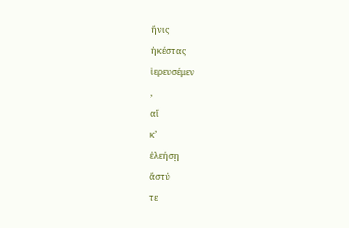ἤνις
ἠκέστας
ἱερευσέμεν
,
αἴ
κʼ
ἐλεήσῃ
ἄστύ
τε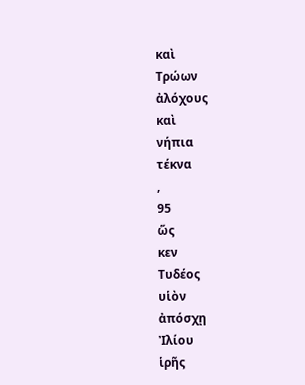καὶ
Τρώων
ἀλόχους
καὶ
νήπια
τέκνα
,
95
ὥς
κεν
Τυδέος
υἱὸν
ἀπόσχῃ
Ἰλίου
ἱρῆς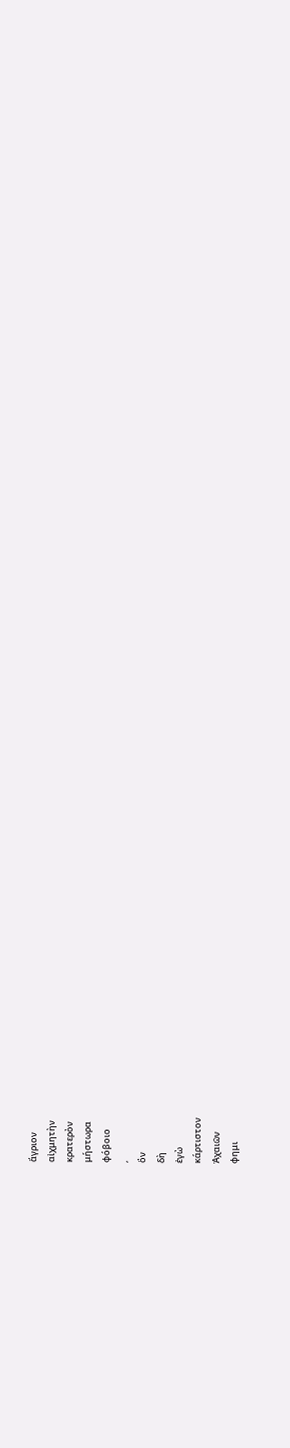ἄγριον
αἰχμητὴν
κρατερὸν
μήστωρα
φόβοιο
,
ὃν
δὴ
ἐγὼ
κάρτιστον
Ἀχαιῶν
φημι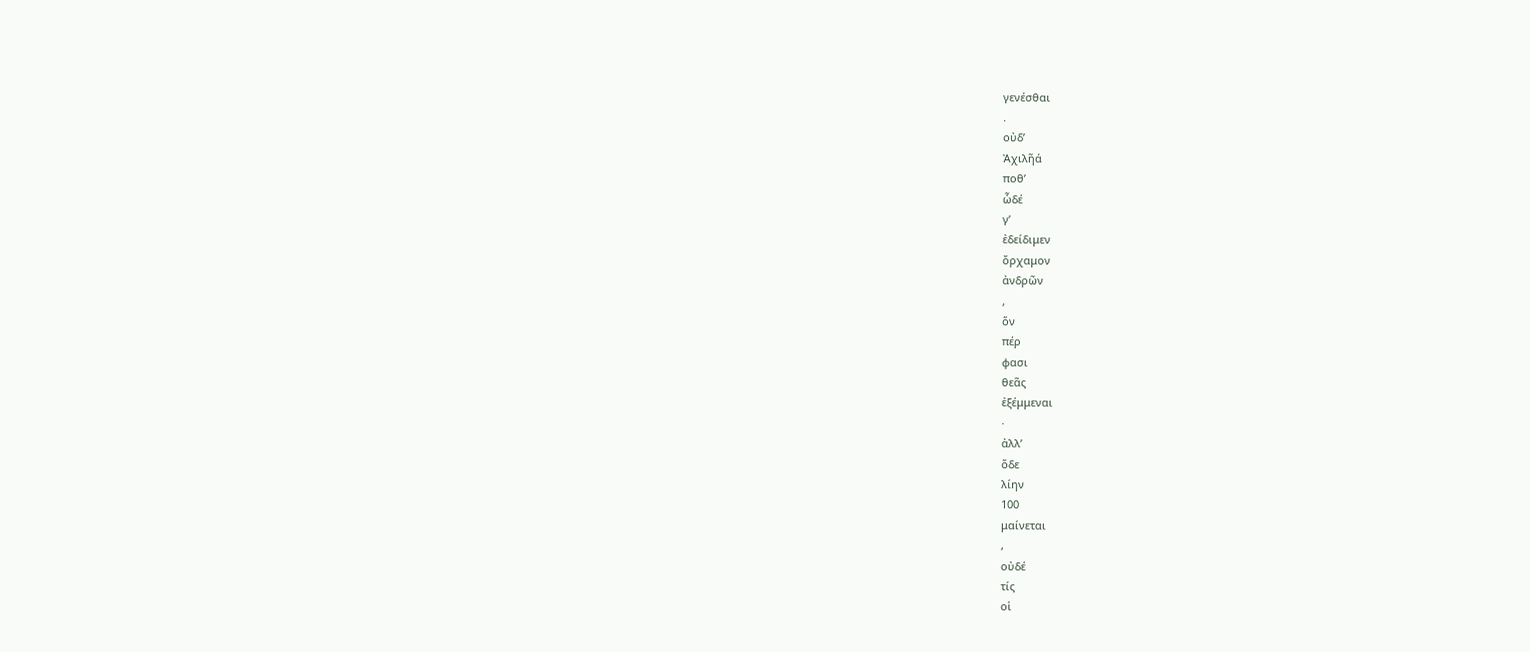γενέσθαι
.
οὐδʼ
Ἀχιλῆά
ποθʼ
ὧδέ
γʼ
ἐδείδιμεν
ὄρχαμον
ἀνδρῶν
,
ὅν
πέρ
φασι
θεᾶς
ἐξέμμεναι
·
ἀλλʼ
ὅδε
λίην
100
μαίνεται
,
οὐδέ
τίς
οἱ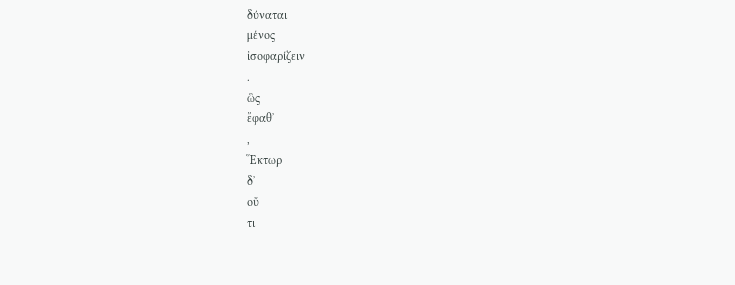δύναται
μένος
ἰσοφαρίζειν
.
ὣς
ἔφαθʼ
,
Ἕκτωρ
δʼ
οὔ
τι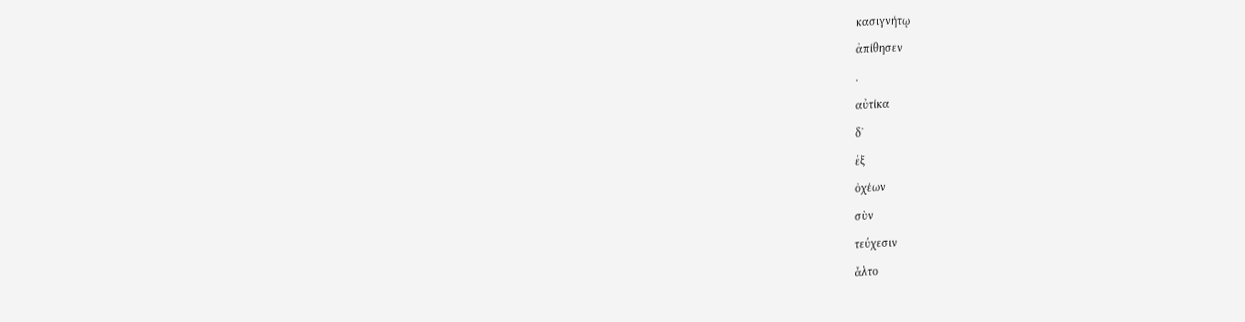κασιγνήτῳ
ἀπίθησεν
.
αὐτίκα
δʼ
ἐξ
ὀχέων
σὺν
τεύχεσιν
ἆλτο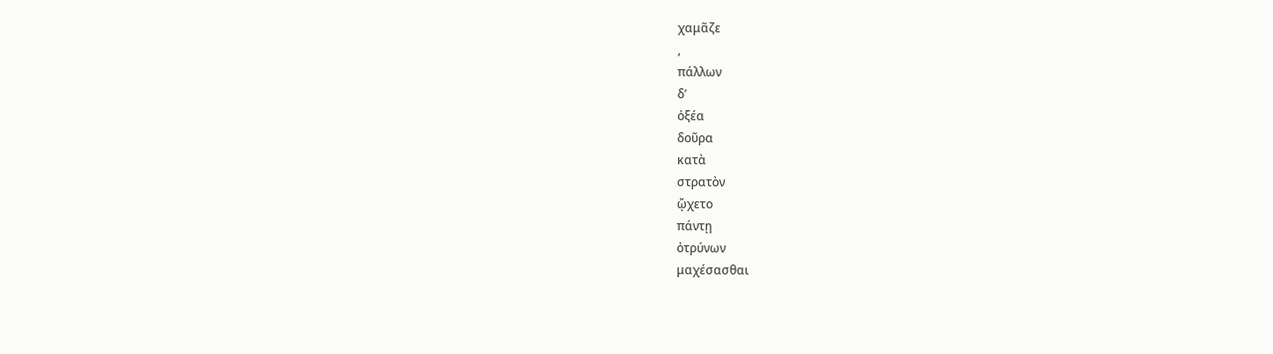χαμᾶζε
,
πάλλων
δʼ
ὀξέα
δοῦρα
κατὰ
στρατὸν
ᾤχετο
πάντῃ
ὀτρύνων
μαχέσασθαι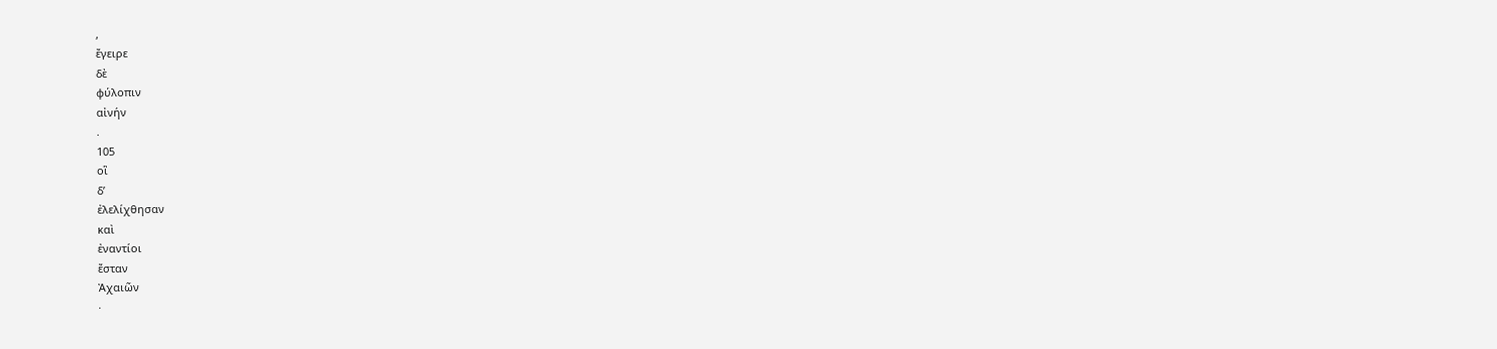,
ἔγειρε
δὲ
φύλοπιν
αἰνήν
.
105
οἳ
δʼ
ἐλελίχθησαν
καὶ
ἐναντίοι
ἔσταν
Ἀχαιῶν
·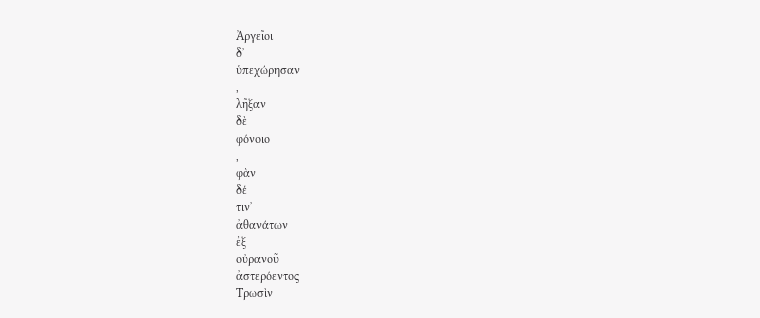Ἀργεῖοι
δʼ
ὑπεχώρησαν
,
λῆξαν
δὲ
φόνοιο
,
φὰν
δέ
τινʼ
ἀθανάτων
ἐξ
οὐρανοῦ
ἀστερόεντος
Τρωσὶν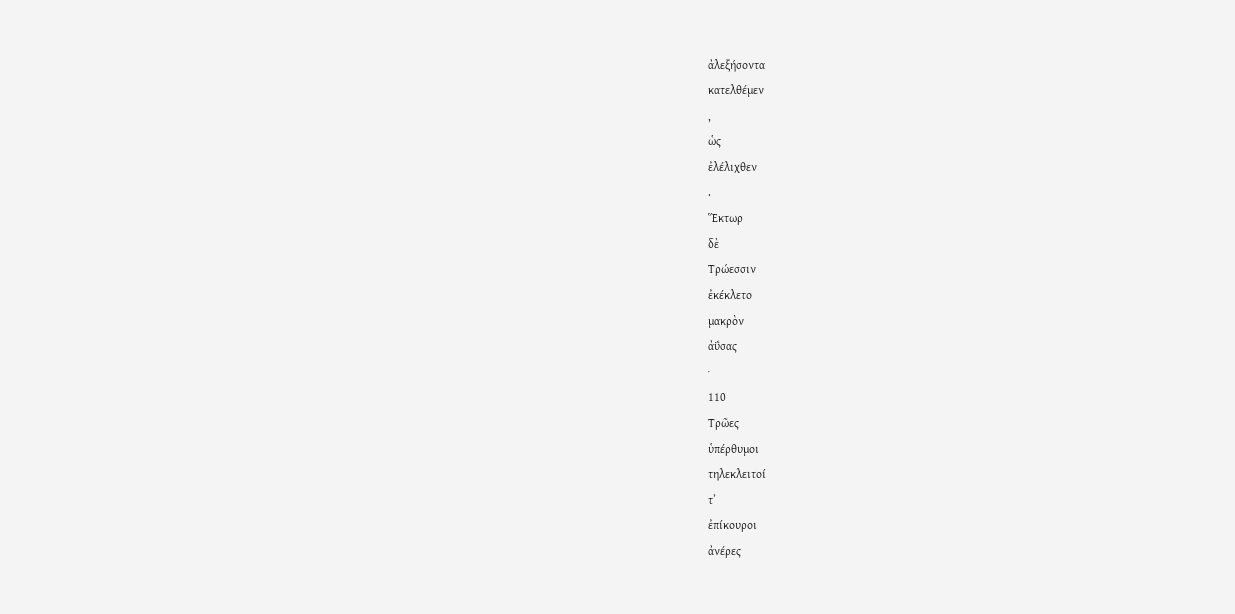ἀλεξήσοντα
κατελθέμεν
,
ὡς
ἐλέλιχθεν
.
Ἕκτωρ
δὲ
Τρώεσσιν
ἐκέκλετο
μακρὸν
ἀΰσας
·
110
Τρῶες
ὑπέρθυμοι
τηλεκλειτοί
τʼ
ἐπίκουροι
ἀνέρες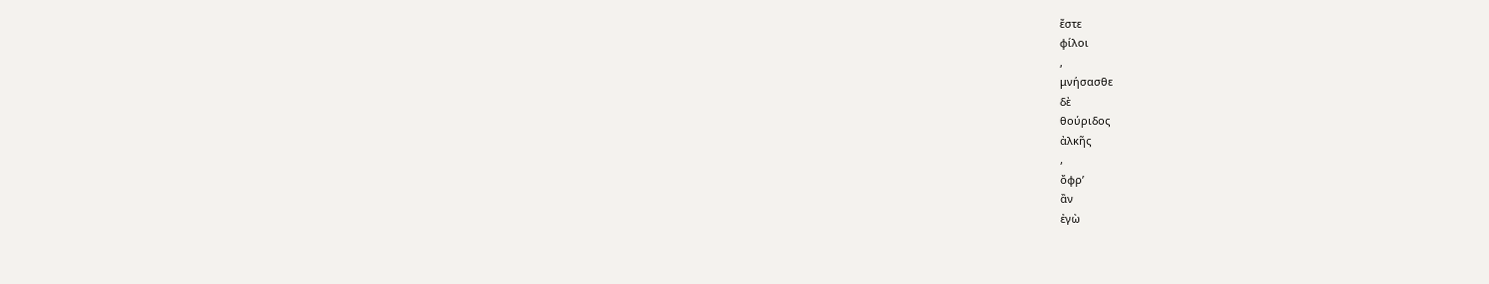ἔστε
φίλοι
,
μνήσασθε
δὲ
θούριδος
ἀλκῆς
,
ὄφρʼ
ἂν
ἐγὼ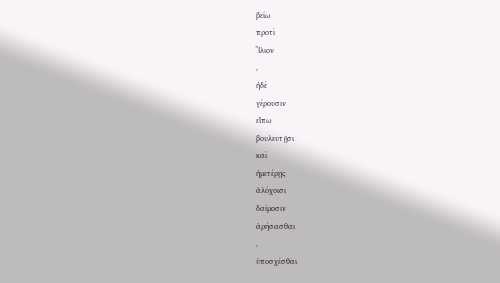βείω
προτὶ
Ἴλιον
,
ἠδὲ
γέρουσιν
εἴπω
βουλευτῇσι
καὶ
ἡμετέρῃς
ἀλόχοισι
δαίμοσιν
ἀρήσασθαι
,
ὑποσχέσθαι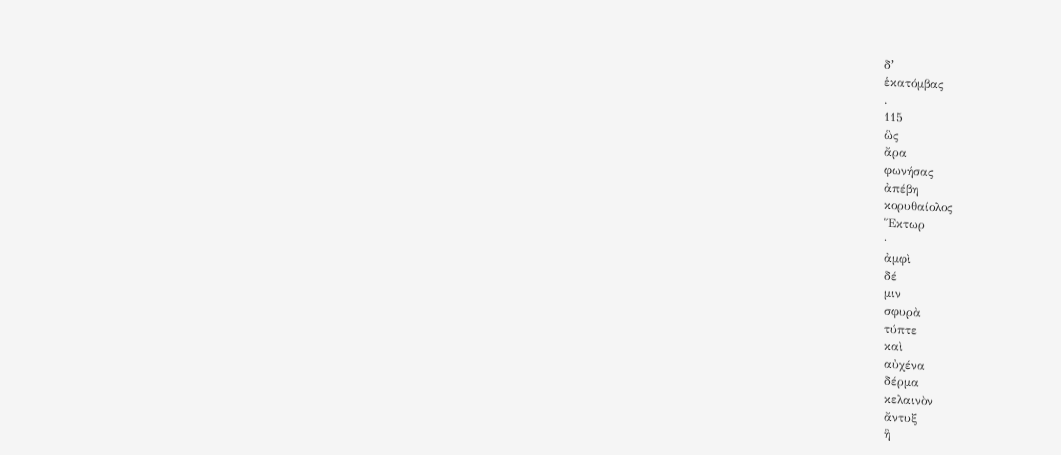δʼ
ἑκατόμβας
.
115
ὣς
ἄρα
φωνήσας
ἀπέβη
κορυθαίολος
Ἕκτωρ
·
ἀμφὶ
δέ
μιν
σφυρὰ
τύπτε
καὶ
αὐχένα
δέρμα
κελαινὸν
ἄντυξ
ἣ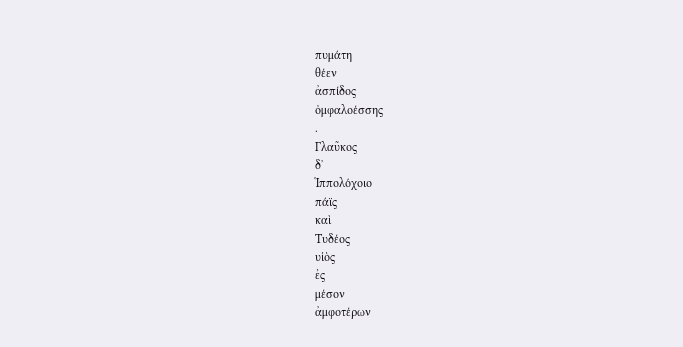πυμάτη
θέεν
ἀσπίδος
ὀμφαλοέσσης
.
Γλαῦκος
δʼ
Ἱππολόχοιο
πάϊς
καὶ
Τυδέος
υἱὸς
ἐς
μέσον
ἀμφοτέρων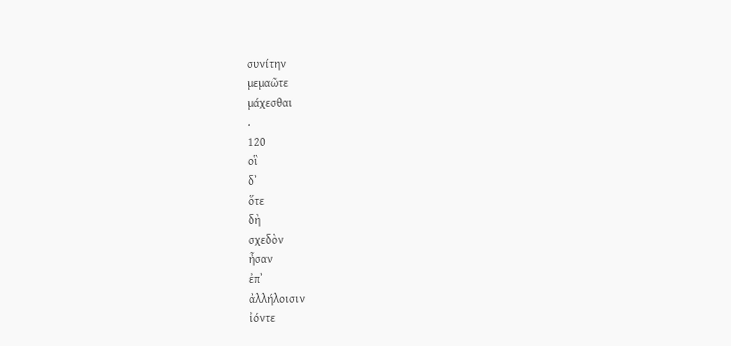συνίτην
μεμαῶτε
μάχεσθαι
.
120
οἳ
δʼ
ὅτε
δὴ
σχεδὸν
ἦσαν
ἐπʼ
ἀλλήλοισιν
ἰόντε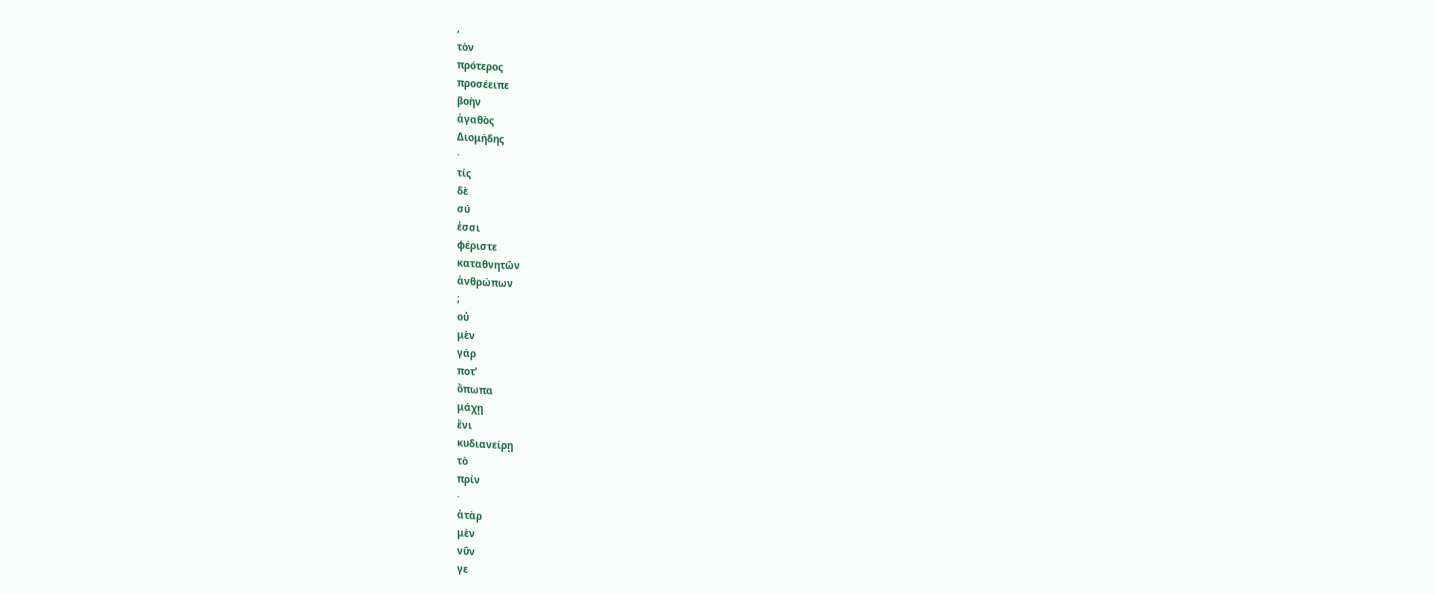,
τὸν
πρότερος
προσέειπε
βοὴν
ἀγαθὸς
Διομήδης
·
τίς
δὲ
σύ
ἐσσι
φέριστε
καταθνητῶν
ἀνθρώπων
;
οὐ
μὲν
γάρ
ποτʼ
ὄπωπα
μάχῃ
ἔνι
κυδιανείρῃ
τὸ
πρίν
·
ἀτὰρ
μὲν
νῦν
γε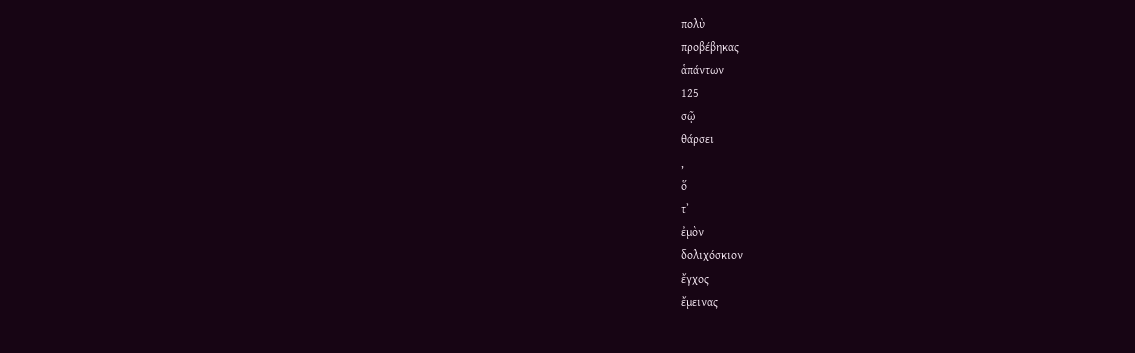πολὺ
προβέβηκας
ἁπάντων
125
σῷ
θάρσει
,
ὅ
τʼ
ἐμὸν
δολιχόσκιον
ἔγχος
ἔμεινας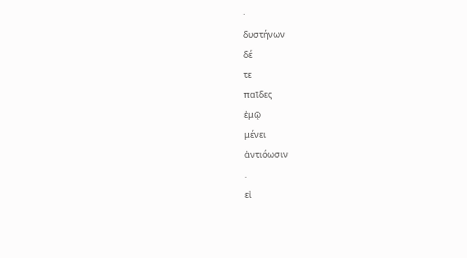·
δυστήνων
δέ
τε
παῖδες
ἐμῷ
μένει
ἀντιόωσιν
.
εἰ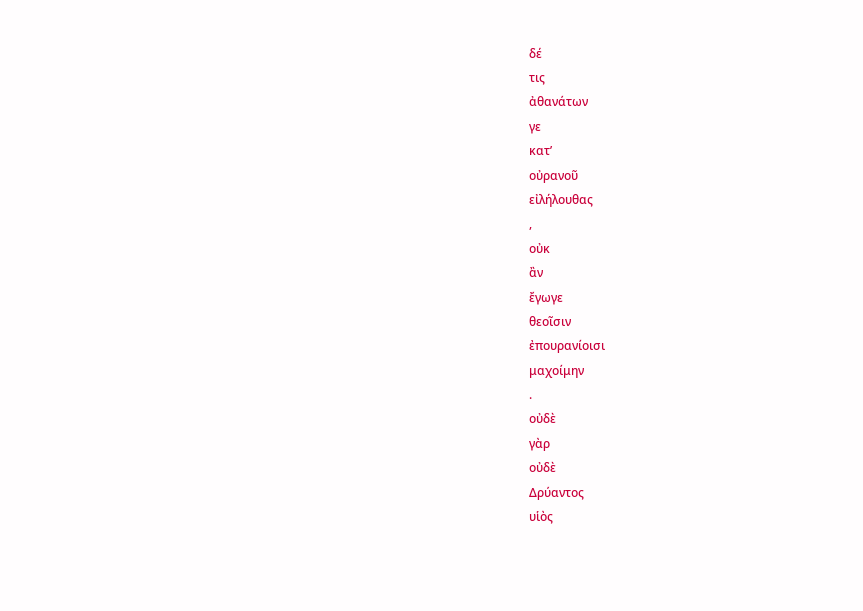δέ
τις
ἀθανάτων
γε
κατʼ
οὐρανοῦ
εἰλήλουθας
,
οὐκ
ἂν
ἔγωγε
θεοῖσιν
ἐπουρανίοισι
μαχοίμην
.
οὐδὲ
γὰρ
οὐδὲ
Δρύαντος
υἱὸς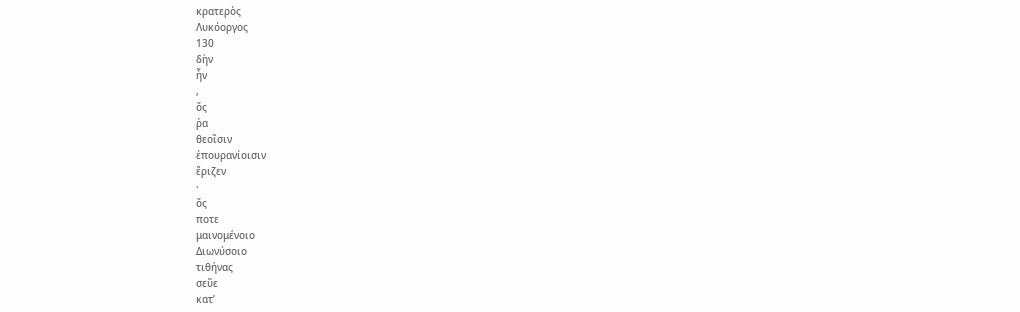κρατερὸς
Λυκόοργος
130
δὴν
ἦν
,
ὅς
ῥα
θεοῖσιν
ἐπουρανίοισιν
ἔριζεν
·
ὅς
ποτε
μαινομένοιο
Διωνύσοιο
τιθήνας
σεῦε
κατʼ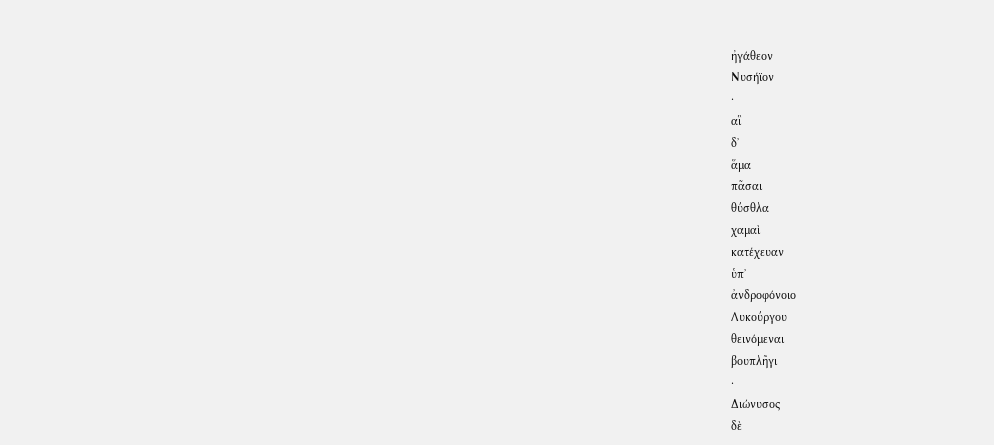ἠγάθεον
Νυσήϊον
·
αἳ
δʼ
ἅμα
πᾶσαι
θύσθλα
χαμαὶ
κατέχευαν
ὑπʼ
ἀνδροφόνοιο
Λυκούργου
θεινόμεναι
βουπλῆγι
·
Διώνυσος
δὲ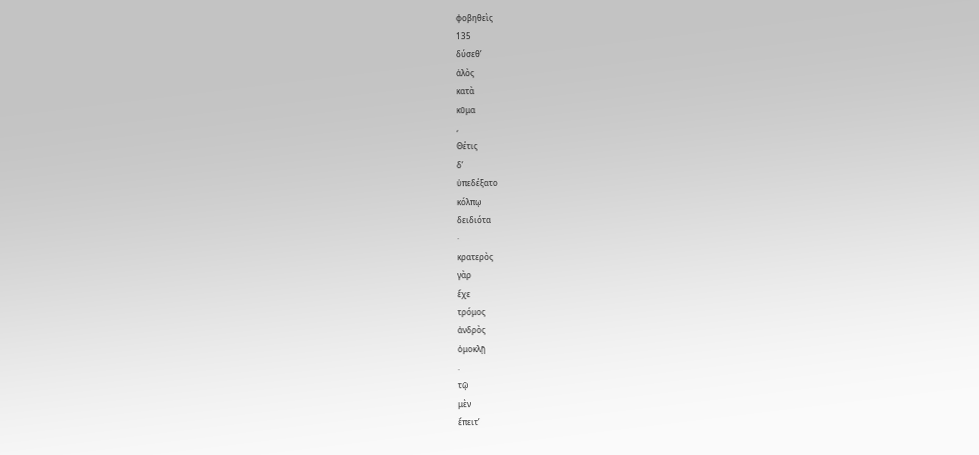φοβηθεὶς
135
δύσεθʼ
ἁλὸς
κατὰ
κῦμα
,
Θέτις
δʼ
ὑπεδέξατο
κόλπῳ
δειδιότα
·
κρατερὸς
γὰρ
ἔχε
τρόμος
ἀνδρὸς
ὁμοκλῇ
.
τῷ
μὲν
ἔπειτʼ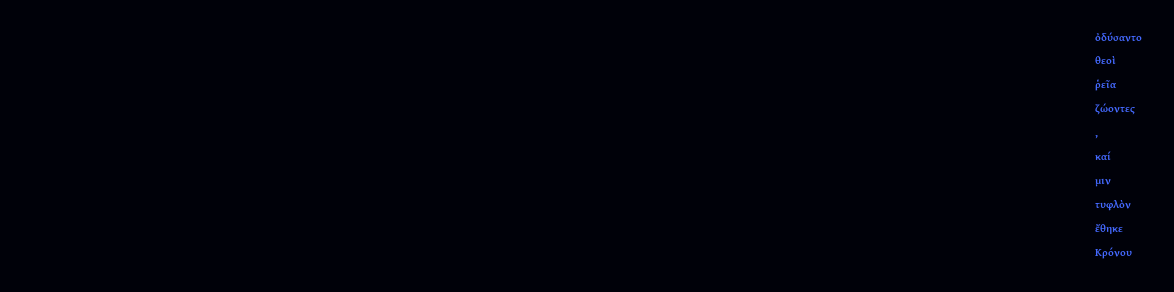ὀδύσαντο
θεοὶ
ῥεῖα
ζώοντες
,
καί
μιν
τυφλὸν
ἔθηκε
Κρόνου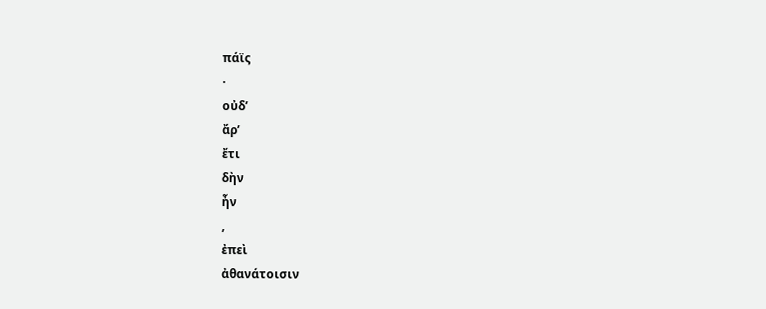πάϊς
·
οὐδʼ
ἄρʼ
ἔτι
δὴν
ἦν
,
ἐπεὶ
ἀθανάτοισιν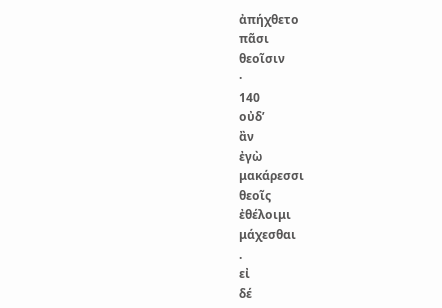ἀπήχθετο
πᾶσι
θεοῖσιν
·
140
οὐδʼ
ἂν
ἐγὼ
μακάρεσσι
θεοῖς
ἐθέλοιμι
μάχεσθαι
.
εἰ
δέ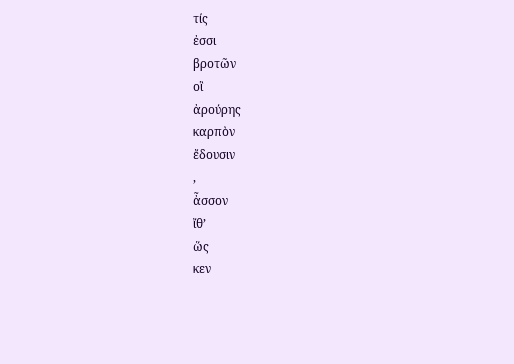τίς
ἐσσι
βροτῶν
οἳ
ἀρούρης
καρπὸν
ἔδουσιν
,
ἆσσον
ἴθʼ
ὥς
κεν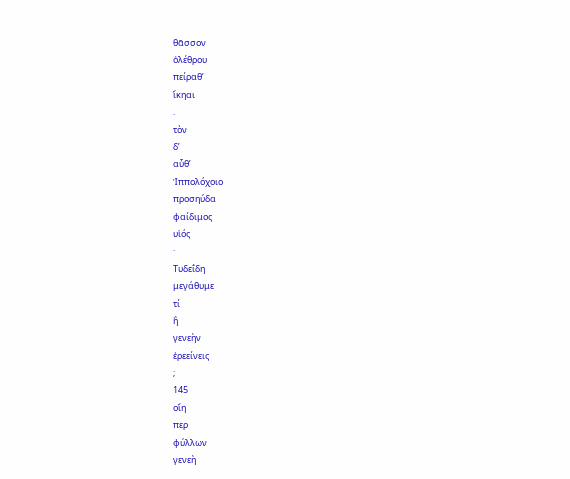θᾶσσον
ὀλέθρου
πείραθʼ
ἵκηαι
.
τὸν
δʼ
αὖθʼ
Ἱππολόχοιο
προσηύδα
φαίδιμος
υἱός
·
Τυδεΐδη
μεγάθυμε
τί
ἢ
γενεὴν
ἐρεείνεις
;
145
οἵη
περ
φύλλων
γενεὴ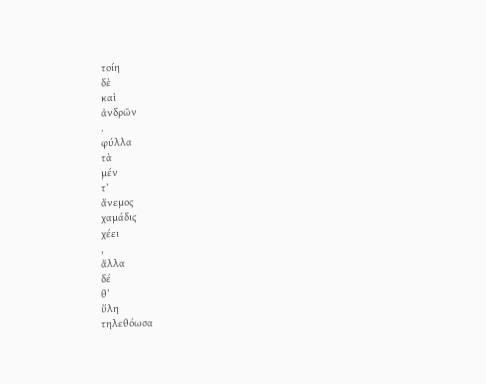τοίη
δὲ
καὶ
ἀνδρῶν
.
φύλλα
τὰ
μέν
τʼ
ἄνεμος
χαμάδις
χέει
,
ἄλλα
δέ
θʼ
ὕλη
τηλεθόωσα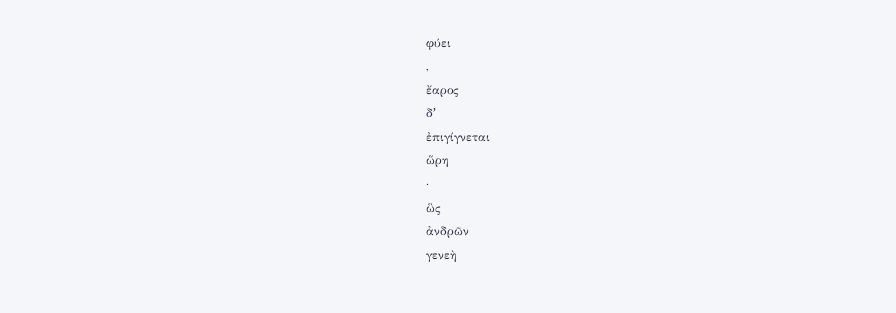φύει
,
ἔαρος
δʼ
ἐπιγίγνεται
ὥρη
·
ὣς
ἀνδρῶν
γενεὴ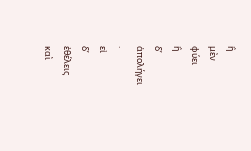ἣ
μὲν
φύει
ἣ
δʼ
ἀπολήγει
.
εἰ
δʼ
ἐθέλεις
καὶ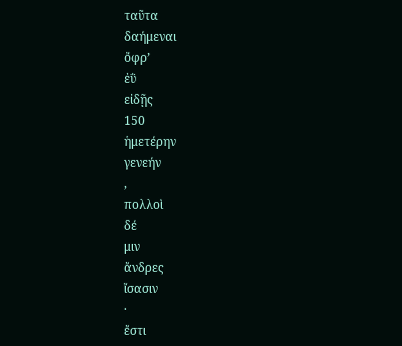ταῦτα
δαήμεναι
ὄφρʼ
ἐῢ
εἰδῇς
150
ἡμετέρην
γενεήν
,
πολλοὶ
δέ
μιν
ἄνδρες
ἴσασιν
·
ἔστι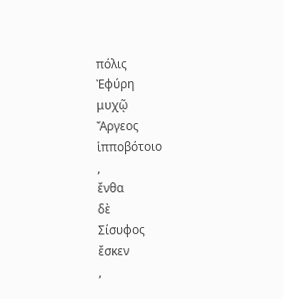πόλις
Ἐφύρη
μυχῷ
Ἄργεος
ἱπποβότοιο
,
ἔνθα
δὲ
Σίσυφος
ἔσκεν
,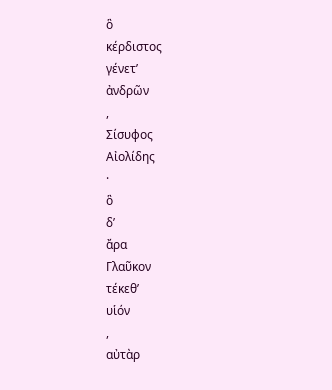ὃ
κέρδιστος
γένετʼ
ἀνδρῶν
,
Σίσυφος
Αἰολίδης
·
ὃ
δʼ
ἄρα
Γλαῦκον
τέκεθʼ
υἱόν
,
αὐτὰρ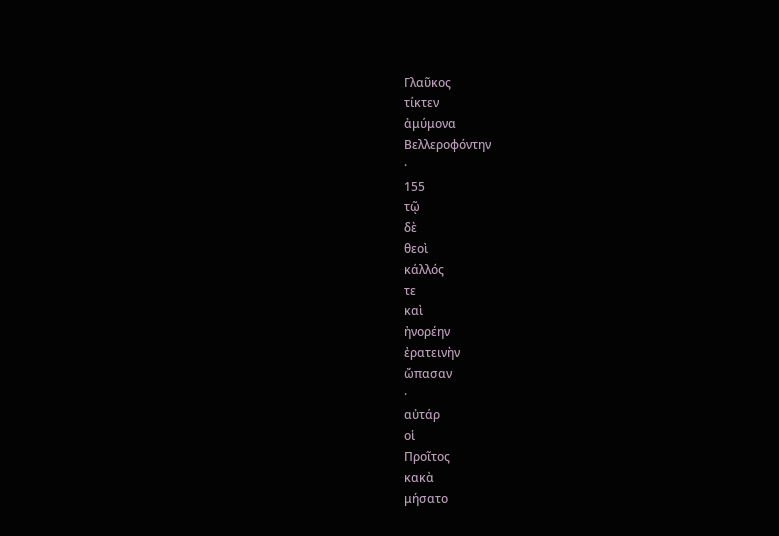Γλαῦκος
τίκτεν
ἀμύμονα
Βελλεροφόντην
·
155
τῷ
δὲ
θεοὶ
κάλλός
τε
καὶ
ἠνορέην
ἐρατεινὴν
ὤπασαν
·
αὐτάρ
οἱ
Προῖτος
κακὰ
μήσατο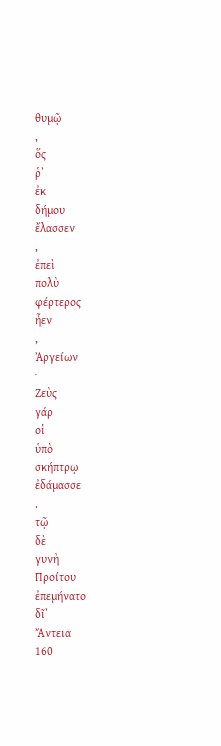θυμῷ
,
ὅς
ῥʼ
ἐκ
δήμου
ἔλασσεν
,
ἐπεὶ
πολὺ
φέρτερος
ἦεν
,
Ἀργείων
·
Ζεὺς
γάρ
οἱ
ὑπὸ
σκήπτρῳ
ἐδάμασσε
.
τῷ
δὲ
γυνὴ
Προίτου
ἐπεμήνατο
δῖʼ
Ἄντεια
160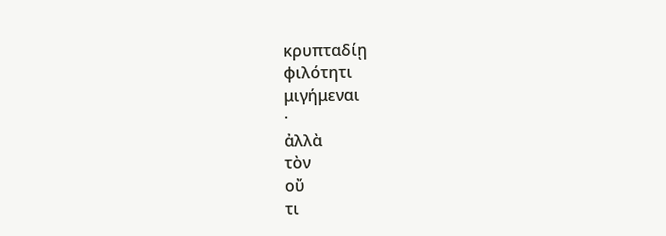κρυπταδίῃ
φιλότητι
μιγήμεναι
·
ἀλλὰ
τὸν
οὔ
τι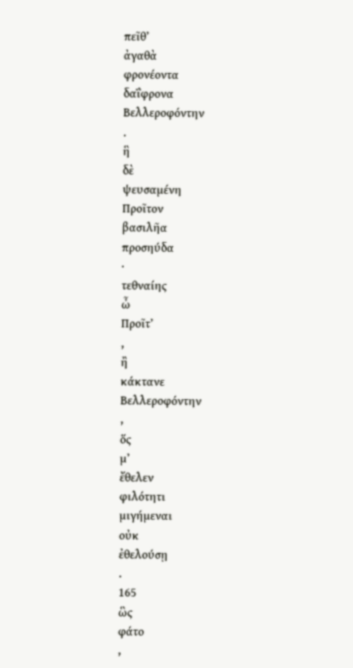πεῖθʼ
ἀγαθὰ
φρονέοντα
δαΐφρονα
Βελλεροφόντην
.
ἣ
δὲ
ψευσαμένη
Προῖτον
βασιλῆα
προσηύδα
·
τεθναίης
ὦ
Προῖτʼ
,
ἢ
κάκτανε
Βελλεροφόντην
,
ὅς
μʼ
ἔθελεν
φιλότητι
μιγήμεναι
οὐκ
ἐθελούσῃ
.
165
ὣς
φάτο
,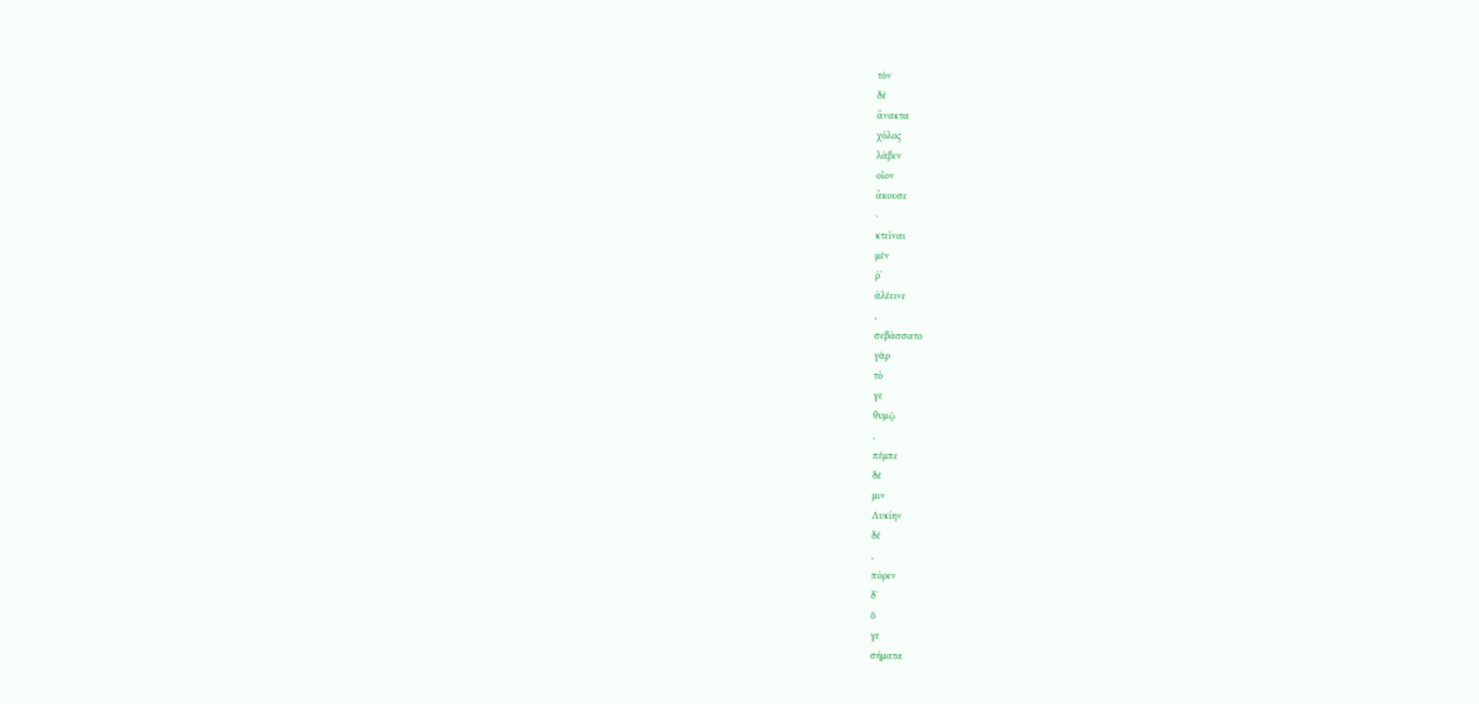τὸν
δὲ
ἄνακτα
χόλος
λάβεν
οἷον
ἄκουσε
·
κτεῖναι
μέν
ῥʼ
ἀλέεινε
,
σεβάσσατο
γὰρ
τό
γε
θυμῷ
,
πέμπε
δέ
μιν
Λυκίην
δέ
,
πόρεν
δʼ
ὅ
γε
σήματα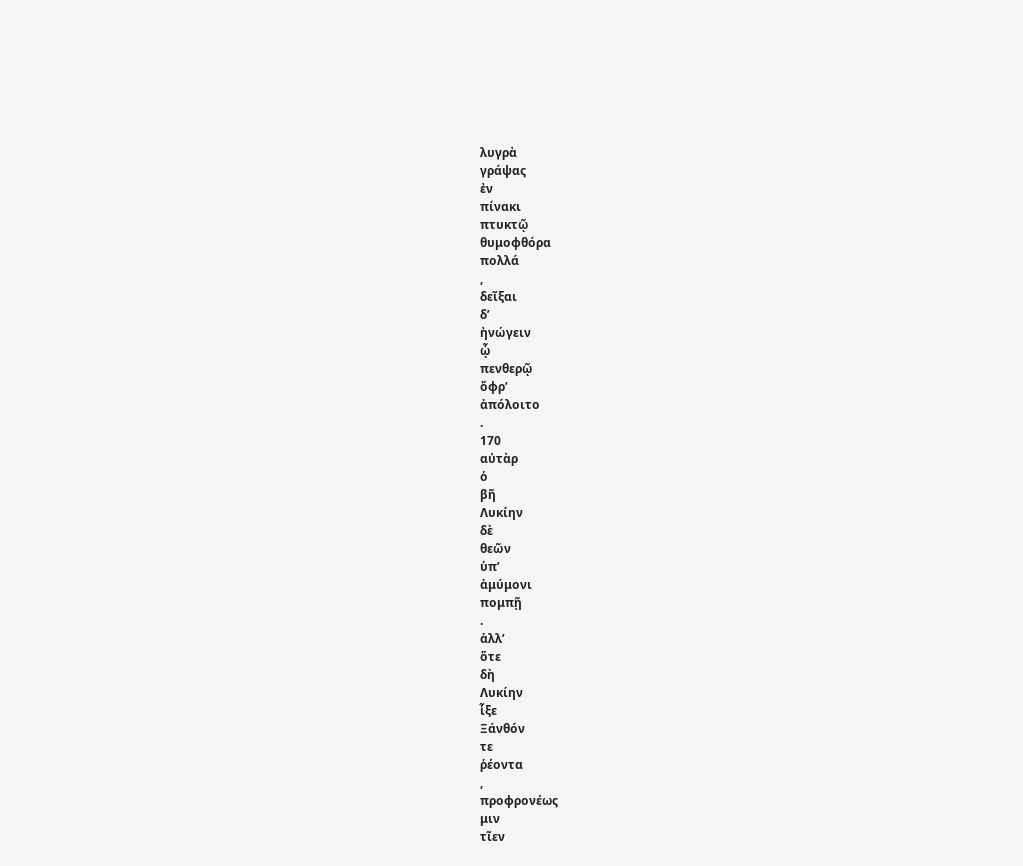λυγρὰ
γράψας
ἐν
πίνακι
πτυκτῷ
θυμοφθόρα
πολλά
,
δεῖξαι
δʼ
ἠνώγειν
ᾧ
πενθερῷ
ὄφρʼ
ἀπόλοιτο
.
170
αὐτὰρ
ὁ
βῆ
Λυκίην
δὲ
θεῶν
ὑπʼ
ἀμύμονι
πομπῇ
.
ἀλλʼ
ὅτε
δὴ
Λυκίην
ἷξε
Ξάνθόν
τε
ῥέοντα
,
προφρονέως
μιν
τῖεν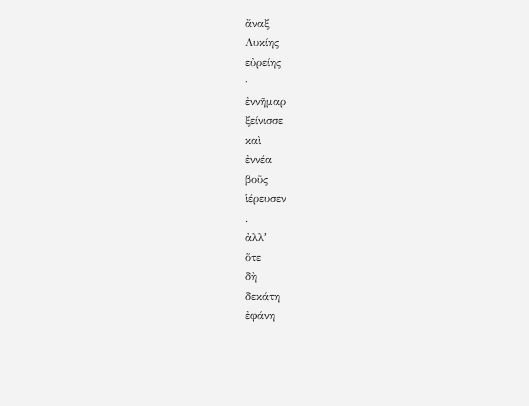ἄναξ
Λυκίης
εὐρείης
·
ἐννῆμαρ
ξείνισσε
καὶ
ἐννέα
βοῦς
ἱέρευσεν
.
ἀλλʼ
ὅτε
δὴ
δεκάτη
ἐφάνη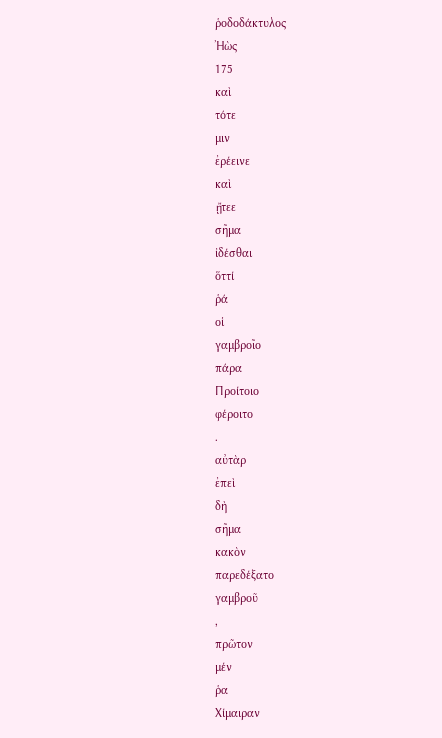ῥοδοδάκτυλος
Ἠὼς
175
καὶ
τότε
μιν
ἐρέεινε
καὶ
ᾔτεε
σῆμα
ἰδέσθαι
ὅττί
ῥά
οἱ
γαμβροῖο
πάρα
Προίτοιο
φέροιτο
.
αὐτὰρ
ἐπεὶ
δὴ
σῆμα
κακὸν
παρεδέξατο
γαμβροῦ
,
πρῶτον
μέν
ῥα
Χίμαιραν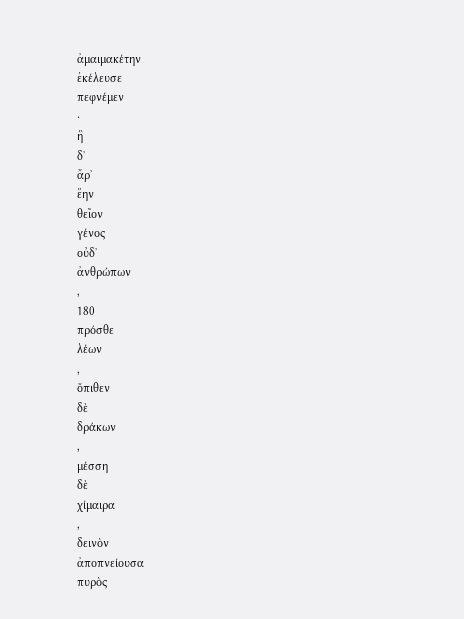ἀμαιμακέτην
ἐκέλευσε
πεφνέμεν
·
ἣ
δʼ
ἄρʼ
ἔην
θεῖον
γένος
οὐδʼ
ἀνθρώπων
,
180
πρόσθε
λέων
,
ὄπιθεν
δὲ
δράκων
,
μέσση
δὲ
χίμαιρα
,
δεινὸν
ἀποπνείουσα
πυρὸς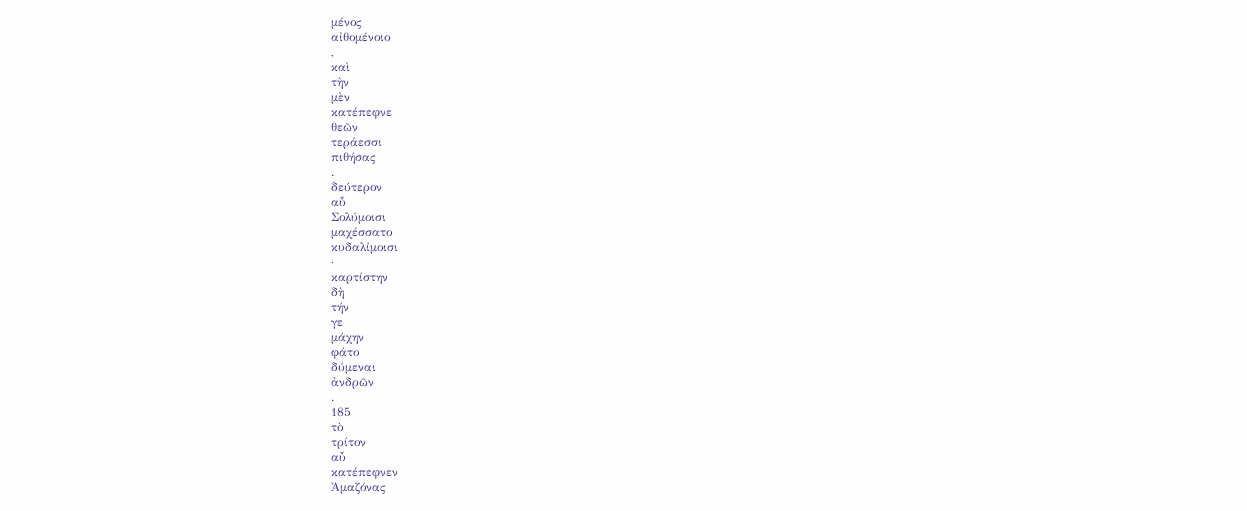μένος
αἰθομένοιο
,
καὶ
τὴν
μὲν
κατέπεφνε
θεῶν
τεράεσσι
πιθήσας
.
δεύτερον
αὖ
Σολύμοισι
μαχέσσατο
κυδαλίμοισι
·
καρτίστην
δὴ
τήν
γε
μάχην
φάτο
δύμεναι
ἀνδρῶν
.
185
τὸ
τρίτον
αὖ
κατέπεφνεν
Ἀμαζόνας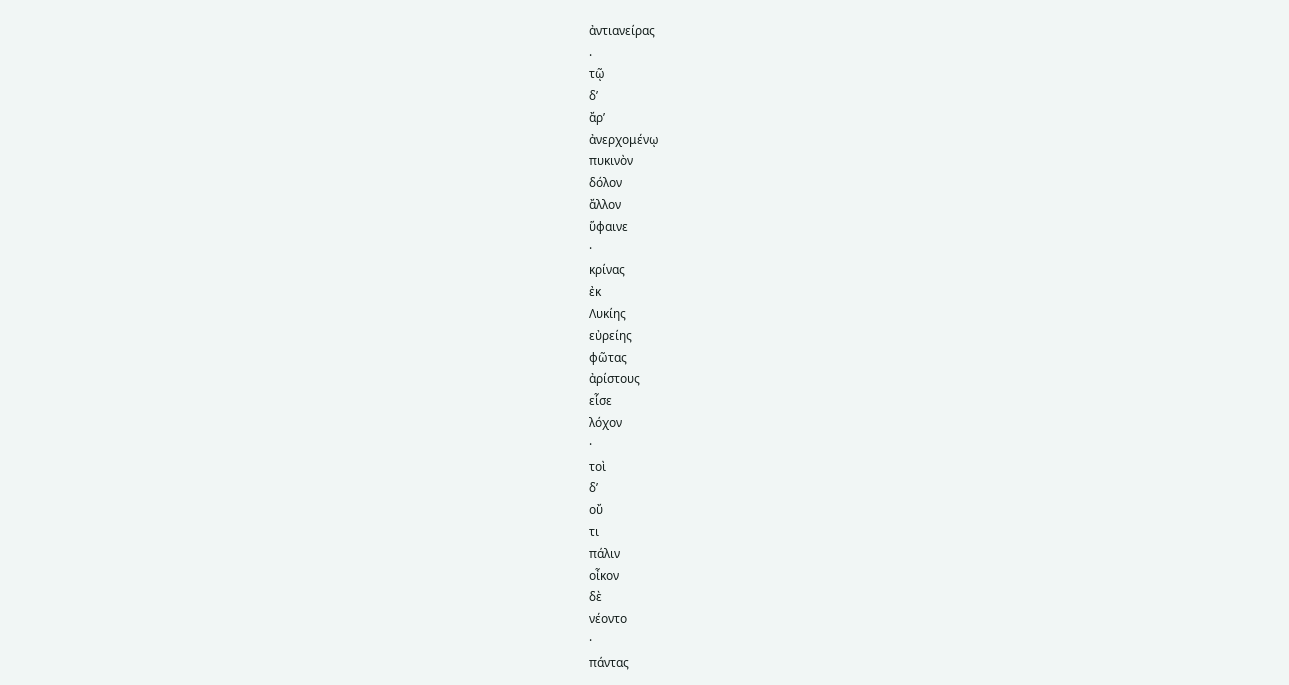ἀντιανείρας
.
τῷ
δʼ
ἄρʼ
ἀνερχομένῳ
πυκινὸν
δόλον
ἄλλον
ὕφαινε
·
κρίνας
ἐκ
Λυκίης
εὐρείης
φῶτας
ἀρίστους
εἷσε
λόχον
·
τοὶ
δʼ
οὔ
τι
πάλιν
οἶκον
δὲ
νέοντο
·
πάντας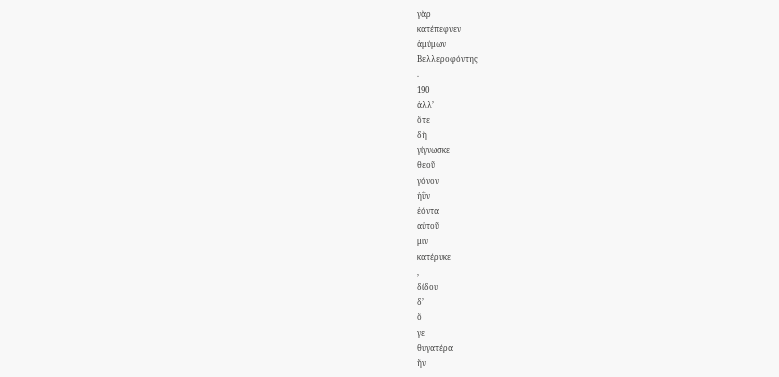γὰρ
κατέπεφνεν
ἀμύμων
Βελλεροφόντης
.
190
ἀλλʼ
ὅτε
δὴ
γίγνωσκε
θεοῦ
γόνον
ἠῢν
ἐόντα
αὐτοῦ
μιν
κατέρυκε
,
δίδου
δʼ
ὅ
γε
θυγατέρα
ἥν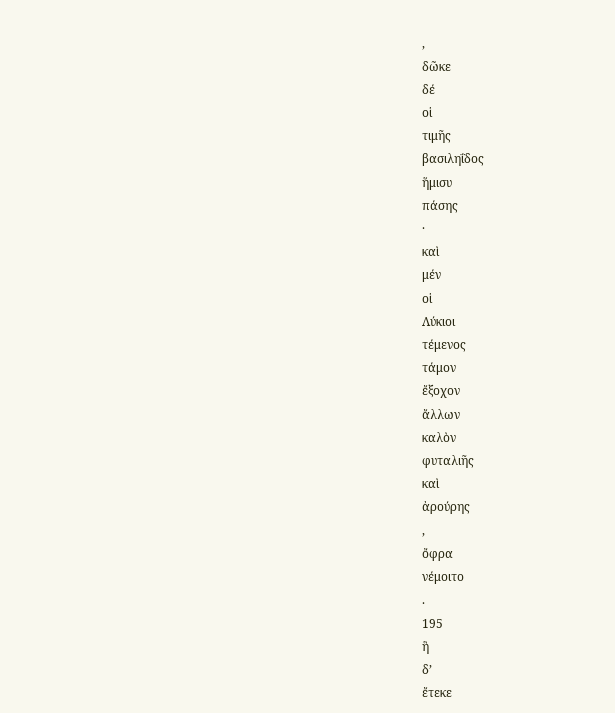,
δῶκε
δέ
οἱ
τιμῆς
βασιληΐδος
ἥμισυ
πάσης
·
καὶ
μέν
οἱ
Λύκιοι
τέμενος
τάμον
ἔξοχον
ἄλλων
καλὸν
φυταλιῆς
καὶ
ἀρούρης
,
ὄφρα
νέμοιτο
.
195
ἣ
δʼ
ἔτεκε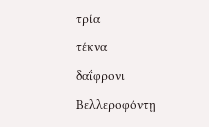τρία
τέκνα
δαΐφρονι
Βελλεροφόντῃ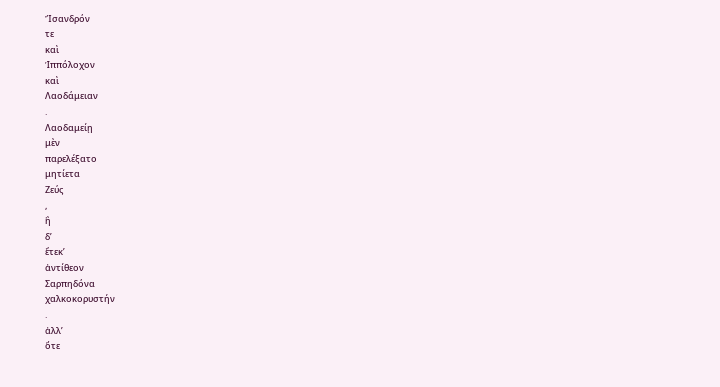Ἴσανδρόν
τε
καὶ
Ἱππόλοχον
καὶ
Λαοδάμειαν
.
Λαοδαμείῃ
μὲν
παρελέξατο
μητίετα
Ζεύς
,
ἣ
δʼ
ἔτεκʼ
ἀντίθεον
Σαρπηδόνα
χαλκοκορυστήν
.
ἀλλʼ
ὅτε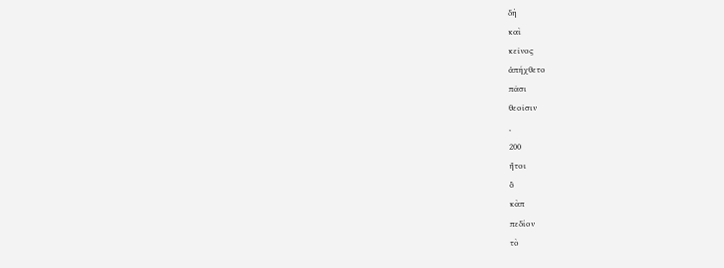δὴ
καὶ
κεῖνος
ἀπήχθετο
πᾶσι
θεοῖσιν
,
200
ἤτοι
ὃ
κὰπ
πεδίον
τὸ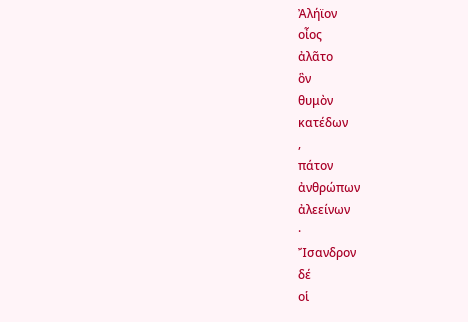Ἀλήϊον
οἶος
ἀλᾶτο
ὃν
θυμὸν
κατέδων
,
πάτον
ἀνθρώπων
ἀλεείνων
·
Ἴσανδρον
δέ
οἱ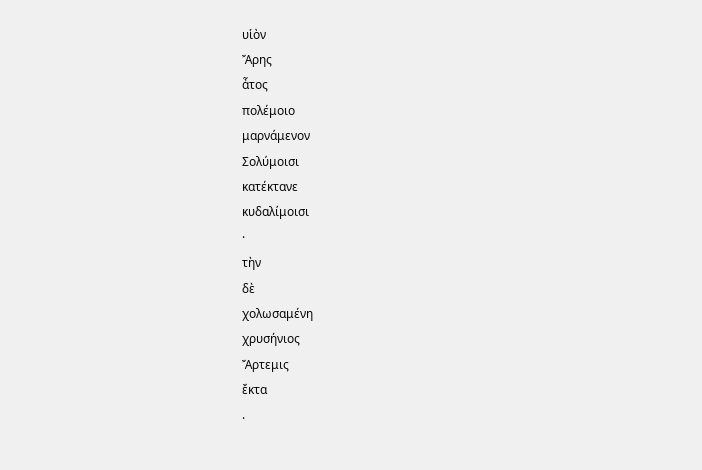υἱὸν
Ἄρης
ἆτος
πολέμοιο
μαρνάμενον
Σολύμοισι
κατέκτανε
κυδαλίμοισι
·
τὴν
δὲ
χολωσαμένη
χρυσήνιος
Ἄρτεμις
ἔκτα
.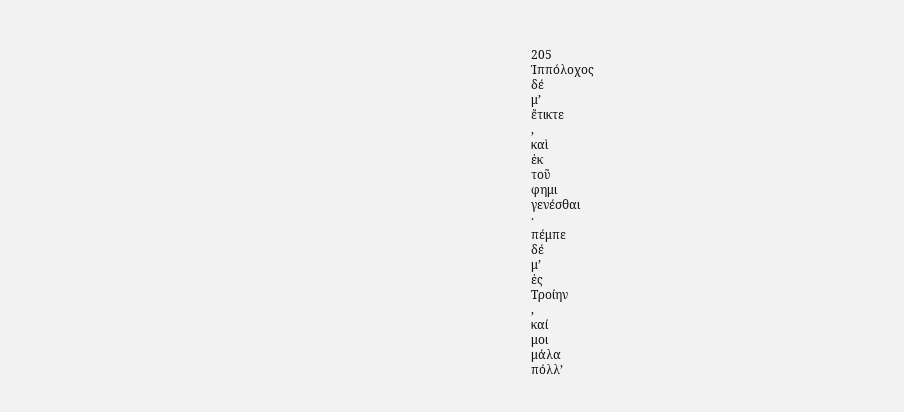205
Ἱππόλοχος
δέ
μʼ
ἔτικτε
,
καὶ
ἐκ
τοῦ
φημι
γενέσθαι
·
πέμπε
δέ
μʼ
ἐς
Τροίην
,
καί
μοι
μάλα
πόλλʼ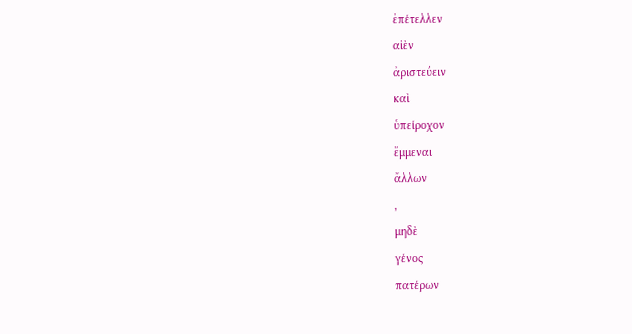ἐπέτελλεν
αἰὲν
ἀριστεύειν
καὶ
ὑπείροχον
ἔμμεναι
ἄλλων
,
μηδὲ
γένος
πατέρων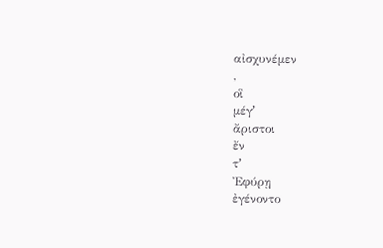αἰσχυνέμεν
,
οἳ
μέγʼ
ἄριστοι
ἔν
τʼ
Ἐφύρῃ
ἐγένοντο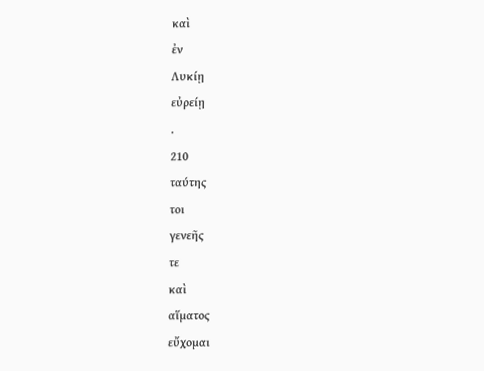καὶ
ἐν
Λυκίῃ
εὐρείῃ
.
210
ταύτης
τοι
γενεῆς
τε
καὶ
αἵματος
εὔχομαι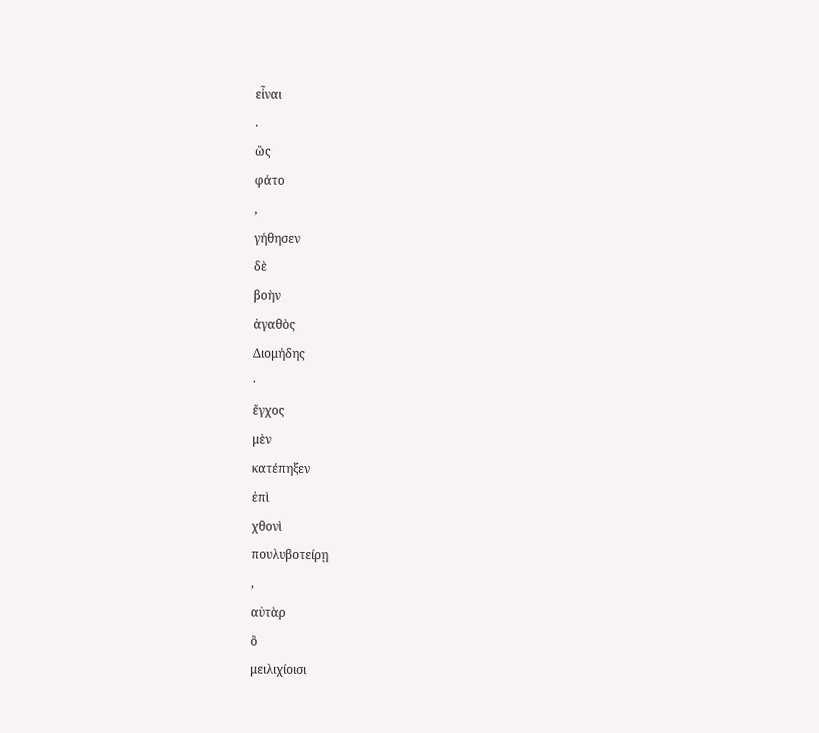εἶναι
.
ὣς
φάτο
,
γήθησεν
δὲ
βοὴν
ἀγαθὸς
Διομήδης
·
ἔγχος
μὲν
κατέπηξεν
ἐπὶ
χθονὶ
πουλυβοτείρῃ
,
αὐτὰρ
ὃ
μειλιχίοισι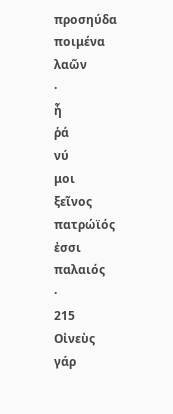προσηύδα
ποιμένα
λαῶν
·
ἦ
ῥά
νύ
μοι
ξεῖνος
πατρώϊός
ἐσσι
παλαιός
·
215
Οἰνεὺς
γάρ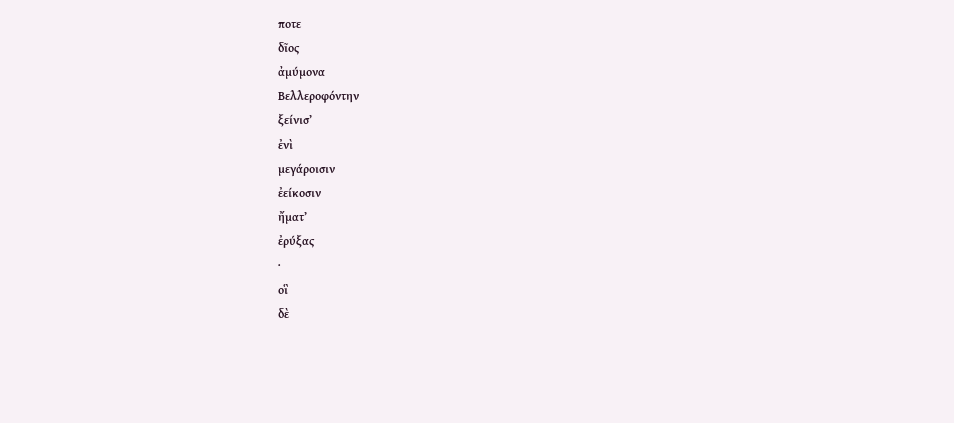ποτε
δῖος
ἀμύμονα
Βελλεροφόντην
ξείνισʼ
ἐνὶ
μεγάροισιν
ἐείκοσιν
ἤματʼ
ἐρύξας
·
οἳ
δὲ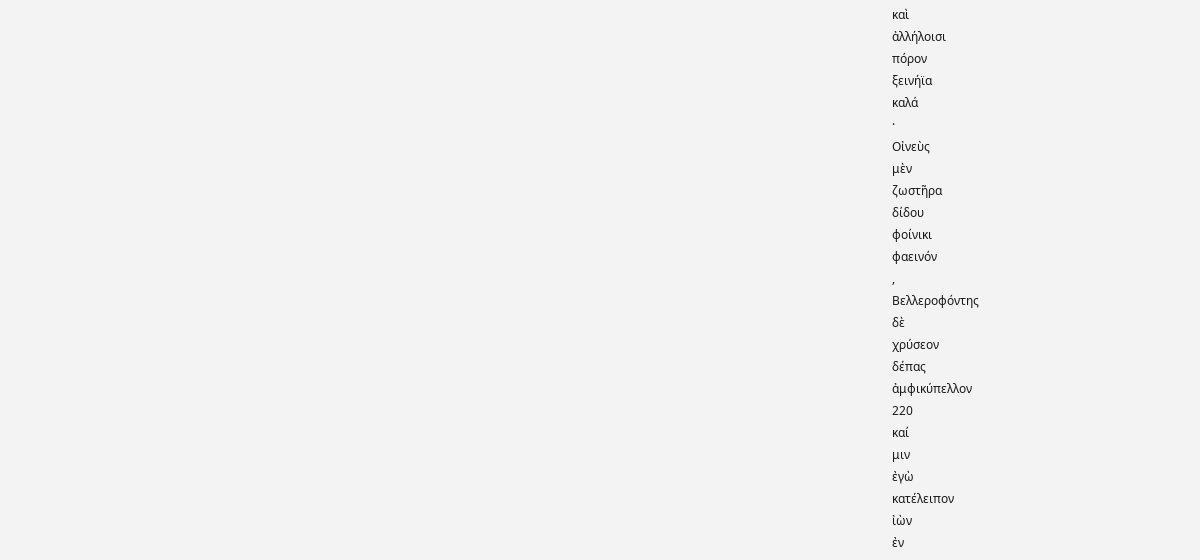καὶ
ἀλλήλοισι
πόρον
ξεινήϊα
καλά
·
Οἰνεὺς
μὲν
ζωστῆρα
δίδου
φοίνικι
φαεινόν
,
Βελλεροφόντης
δὲ
χρύσεον
δέπας
ἀμφικύπελλον
220
καί
μιν
ἐγὼ
κατέλειπον
ἰὼν
ἐν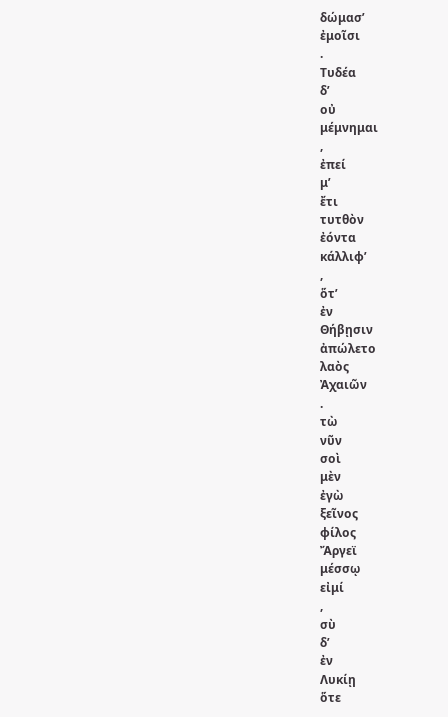δώμασʼ
ἐμοῖσι
.
Τυδέα
δʼ
οὐ
μέμνημαι
,
ἐπεί
μʼ
ἔτι
τυτθὸν
ἐόντα
κάλλιφʼ
,
ὅτʼ
ἐν
Θήβῃσιν
ἀπώλετο
λαὸς
Ἀχαιῶν
.
τὼ
νῦν
σοὶ
μὲν
ἐγὼ
ξεῖνος
φίλος
Ἄργεϊ
μέσσῳ
εἰμί
,
σὺ
δʼ
ἐν
Λυκίῃ
ὅτε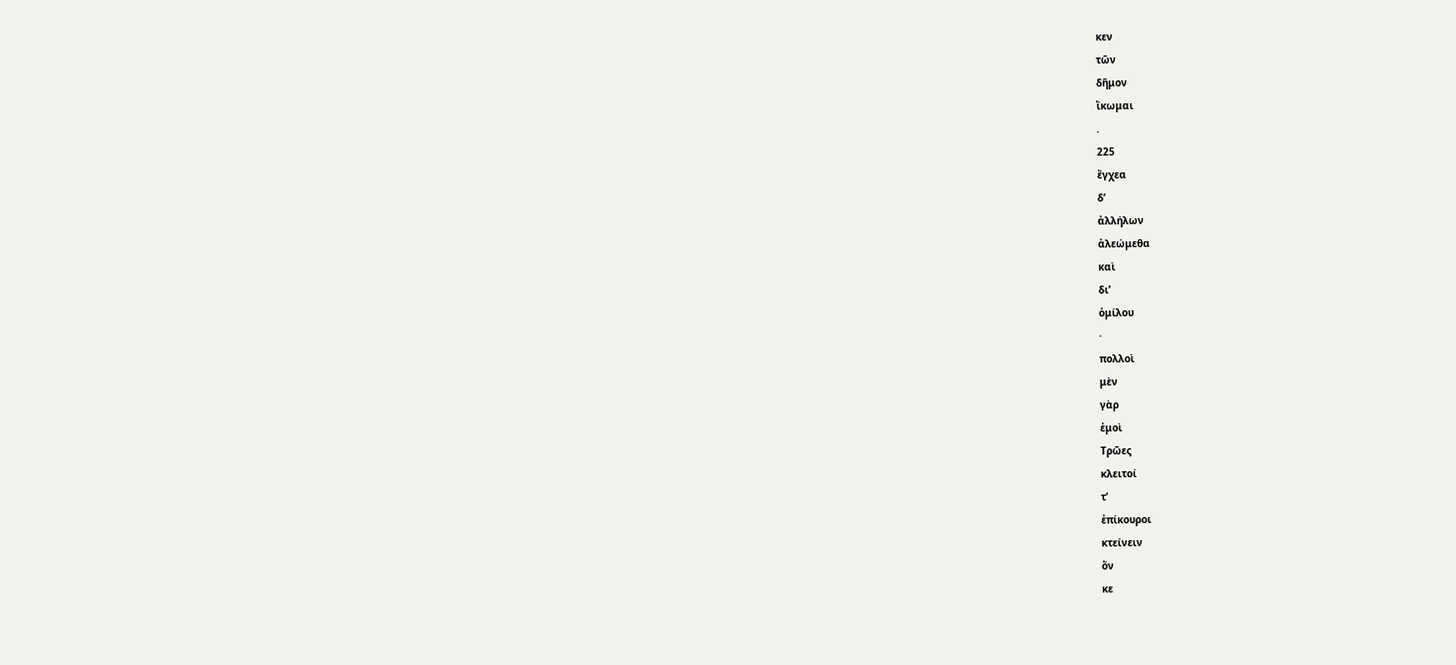κεν
τῶν
δῆμον
ἵκωμαι
.
225
ἔγχεα
δʼ
ἀλλήλων
ἀλεώμεθα
καὶ
διʼ
ὁμίλου
·
πολλοὶ
μὲν
γὰρ
ἐμοὶ
Τρῶες
κλειτοί
τʼ
ἐπίκουροι
κτείνειν
ὅν
κε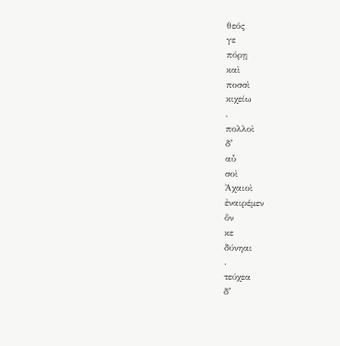θεός
γε
πόρῃ
καὶ
ποσσὶ
κιχείω
,
πολλοὶ
δʼ
αὖ
σοὶ
Ἀχαιοὶ
ἐναιρέμεν
ὅν
κε
δύνηαι
.
τεύχεα
δʼ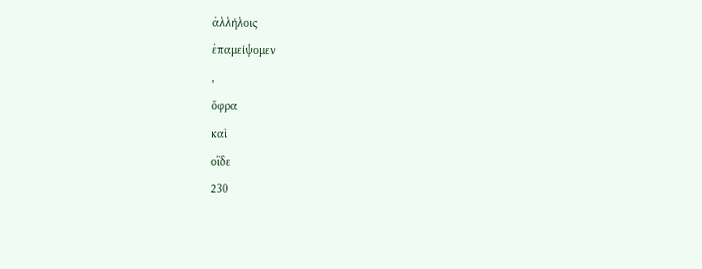ἀλλήλοις
ἐπαμείψομεν
,
ὄφρα
καὶ
οἵδε
230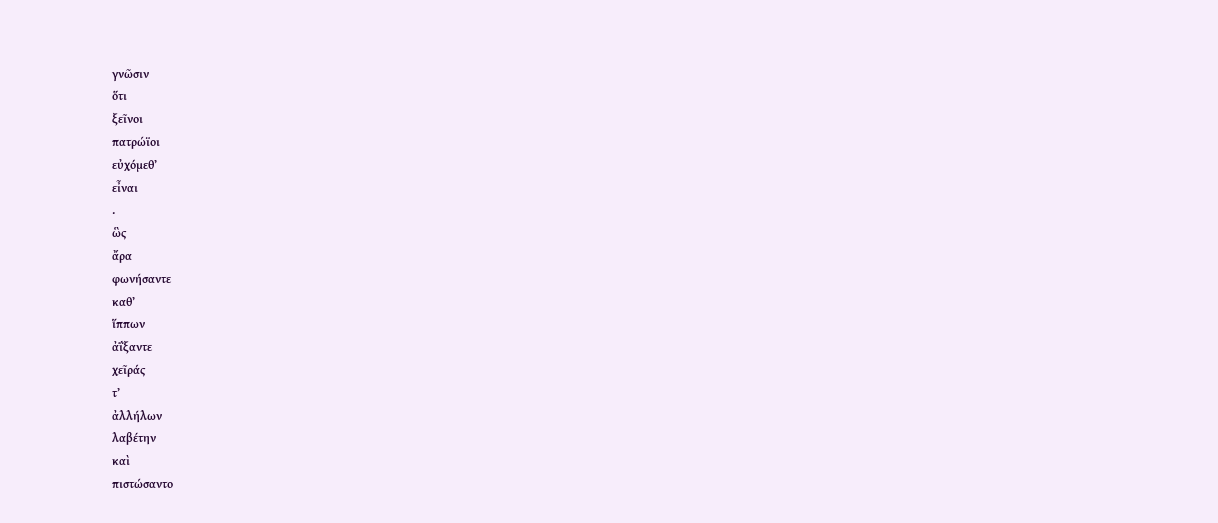γνῶσιν
ὅτι
ξεῖνοι
πατρώϊοι
εὐχόμεθʼ
εἶναι
.
ὣς
ἄρα
φωνήσαντε
καθʼ
ἵππων
ἀΐξαντε
χεῖράς
τʼ
ἀλλήλων
λαβέτην
καὶ
πιστώσαντο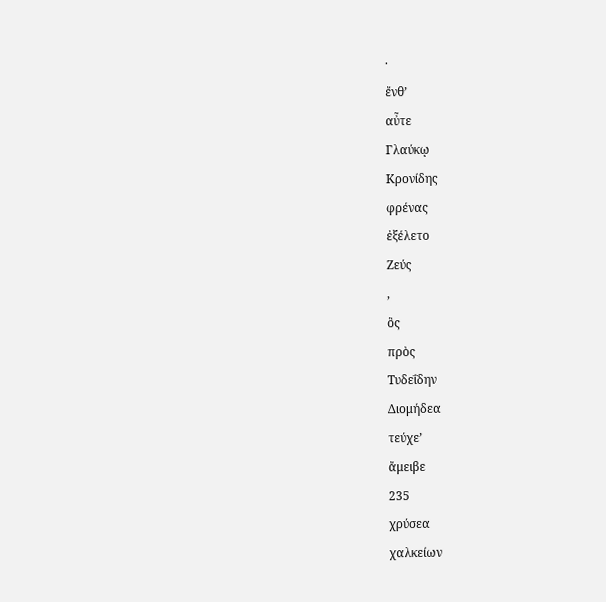·
ἔνθʼ
αὖτε
Γλαύκῳ
Κρονίδης
φρένας
ἐξέλετο
Ζεύς
,
ὃς
πρὸς
Τυδεΐδην
Διομήδεα
τεύχεʼ
ἄμειβε
235
χρύσεα
χαλκείων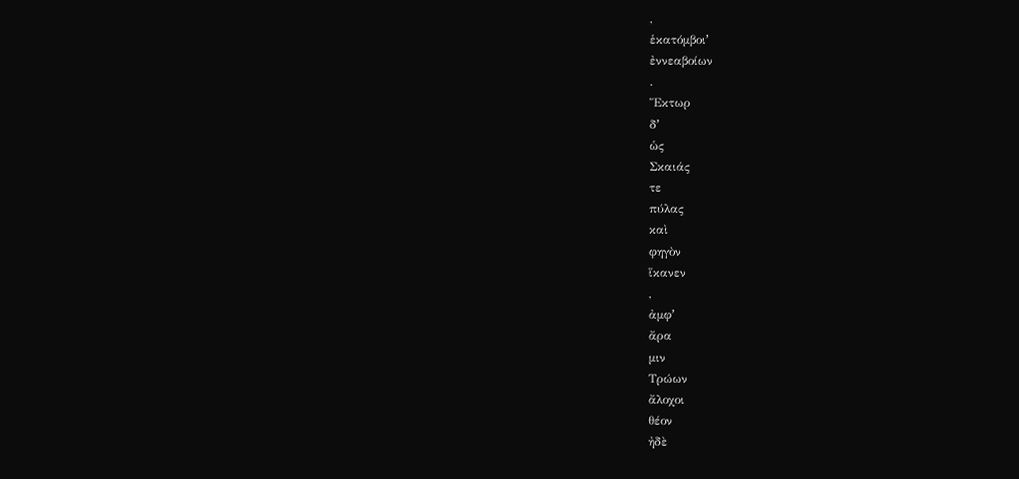,
ἑκατόμβοιʼ
ἐννεαβοίων
.
Ἕκτωρ
δʼ
ὡς
Σκαιάς
τε
πύλας
καὶ
φηγὸν
ἵκανεν
,
ἀμφʼ
ἄρα
μιν
Τρώων
ἄλοχοι
θέον
ἠδὲ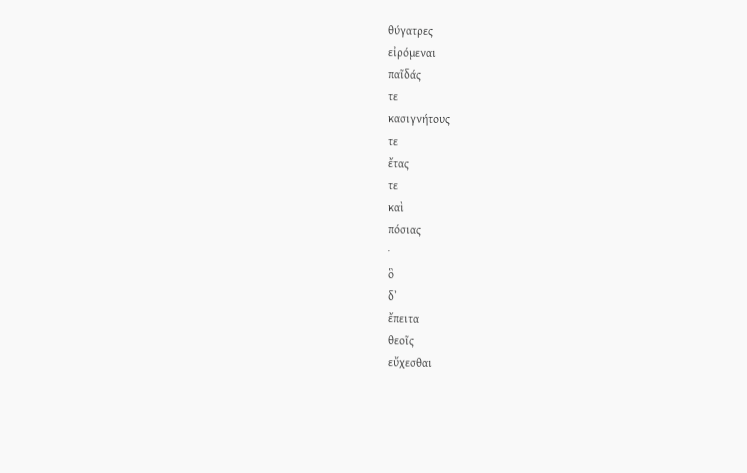θύγατρες
εἰρόμεναι
παῖδάς
τε
κασιγνήτους
τε
ἔτας
τε
καὶ
πόσιας
·
ὃ
δʼ
ἔπειτα
θεοῖς
εὔχεσθαι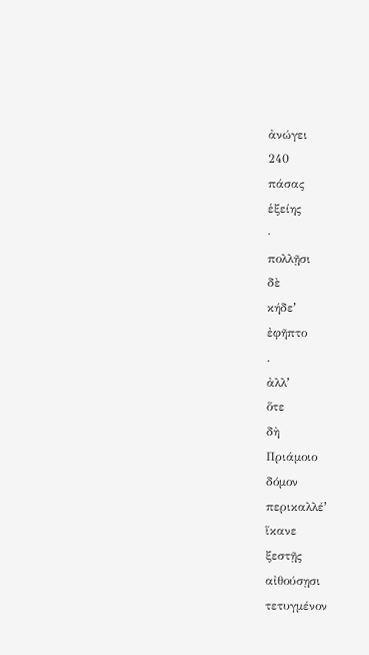ἀνώγει
240
πάσας
ἑξείης
·
πολλῇσι
δὲ
κήδεʼ
ἐφῆπτο
.
ἀλλʼ
ὅτε
δὴ
Πριάμοιο
δόμον
περικαλλέʼ
ἵκανε
ξεστῇς
αἰθούσῃσι
τετυγμένον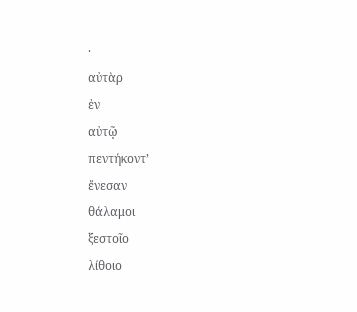·
αὐτὰρ
ἐν
αὐτῷ
πεντήκοντʼ
ἔνεσαν
θάλαμοι
ξεστοῖο
λίθοιο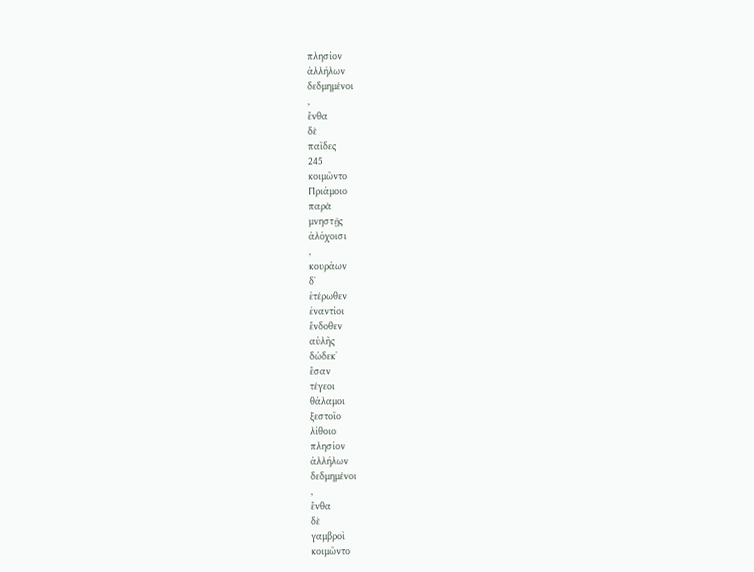πλησίον
ἀλλήλων
δεδμημένοι
,
ἔνθα
δὲ
παῖδες
245
κοιμῶντο
Πριάμοιο
παρὰ
μνηστῇς
ἀλόχοισι
,
κουράων
δʼ
ἑτέρωθεν
ἐναντίοι
ἔνδοθεν
αὐλῆς
δώδεκʼ
ἔσαν
τέγεοι
θάλαμοι
ξεστοῖο
λίθοιο
πλησίον
ἀλλήλων
δεδμημένοι
,
ἔνθα
δὲ
γαμβροὶ
κοιμῶντο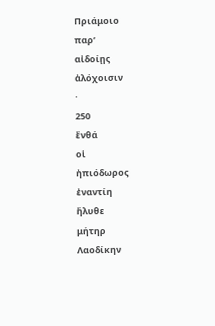Πριάμοιο
παρʼ
αἰδοίῃς
ἀλόχοισιν
·
250
ἔνθά
οἱ
ἠπιόδωρος
ἐναντίη
ἤλυθε
μήτηρ
Λαοδίκην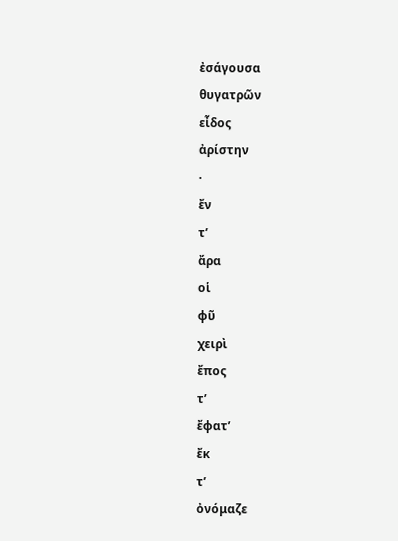ἐσάγουσα
θυγατρῶν
εἶδος
ἀρίστην
·
ἔν
τʼ
ἄρα
οἱ
φῦ
χειρὶ
ἔπος
τʼ
ἔφατʼ
ἔκ
τʼ
ὀνόμαζε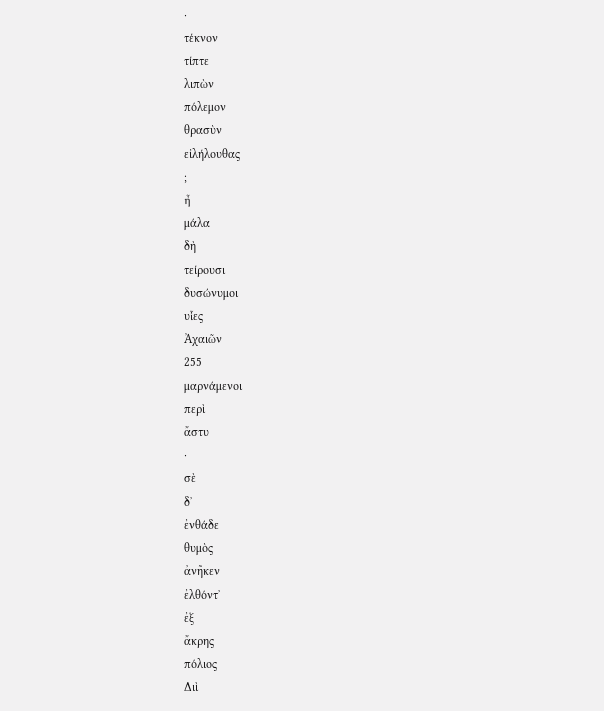·
τέκνον
τίπτε
λιπὼν
πόλεμον
θρασὺν
εἰλήλουθας
;
ἦ
μάλα
δὴ
τείρουσι
δυσώνυμοι
υἷες
Ἀχαιῶν
255
μαρνάμενοι
περὶ
ἄστυ
·
σὲ
δʼ
ἐνθάδε
θυμὸς
ἀνῆκεν
ἐλθόντʼ
ἐξ
ἄκρης
πόλιος
Διὶ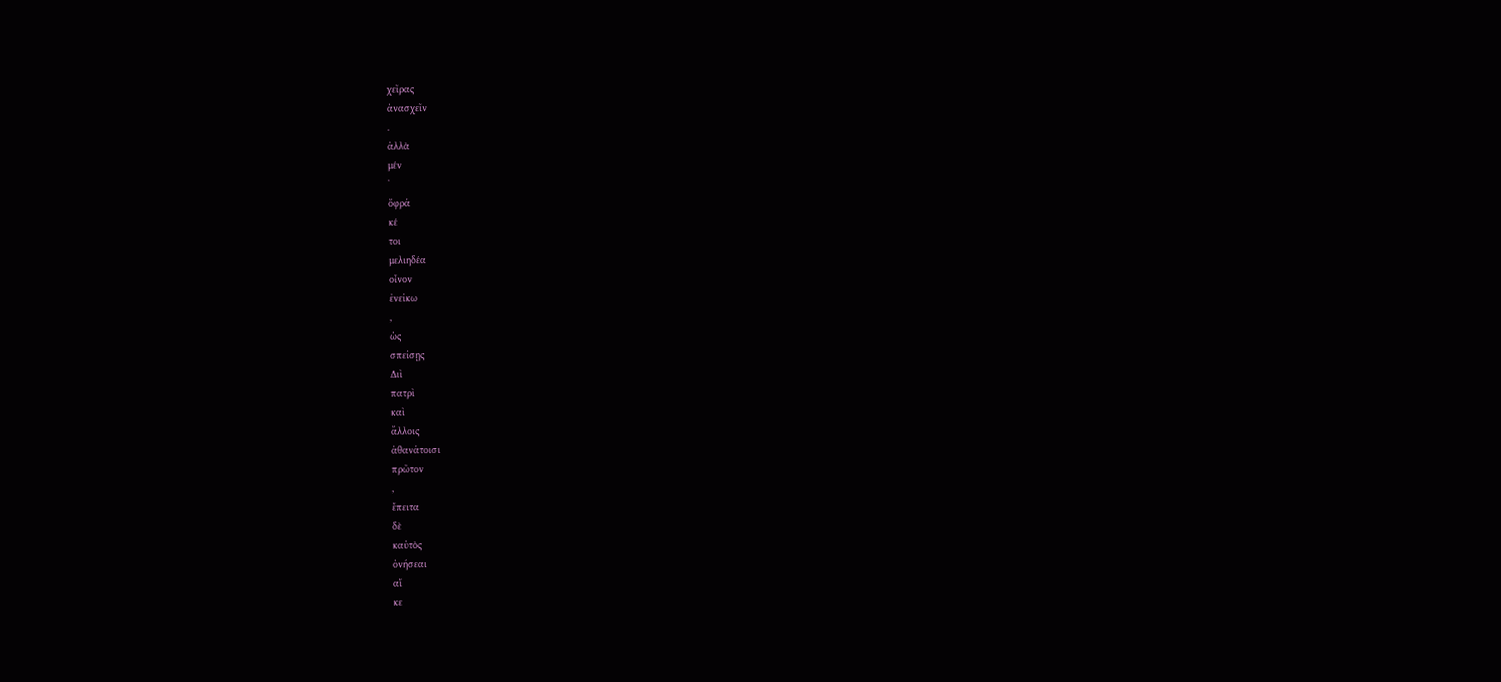χεῖρας
ἀνασχεῖν
.
ἀλλὰ
μέν
ʼ
ὄφρά
κέ
τοι
μελιηδέα
οἶνον
ἐνείκω
,
ὡς
σπείσῃς
Διὶ
πατρὶ
καὶ
ἄλλοις
ἀθανάτοισι
πρῶτον
,
ἔπειτα
δὲ
καὐτὸς
ὀνήσεαι
αἴ
κε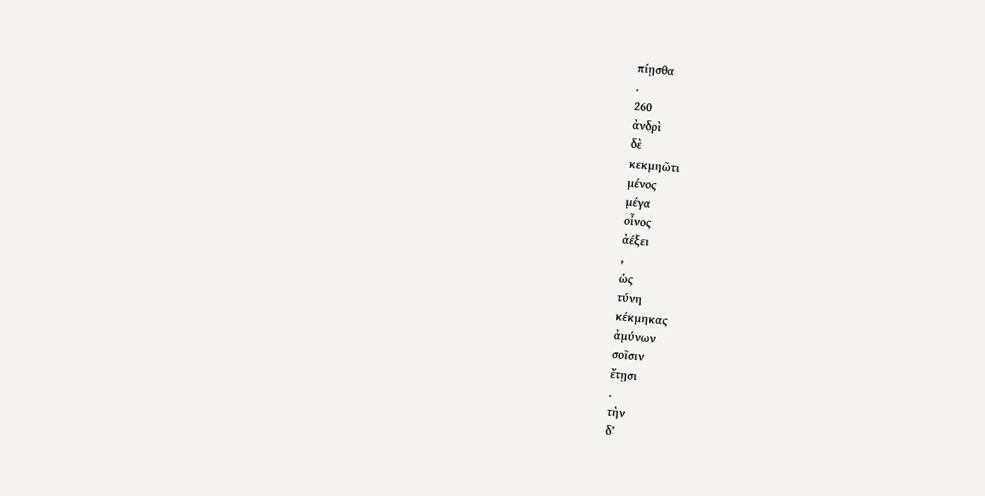πίῃσθα
.
260
ἀνδρὶ
δὲ
κεκμηῶτι
μένος
μέγα
οἶνος
ἀέξει
,
ὡς
τύνη
κέκμηκας
ἀμύνων
σοῖσιν
ἔτῃσι
.
τὴν
δʼ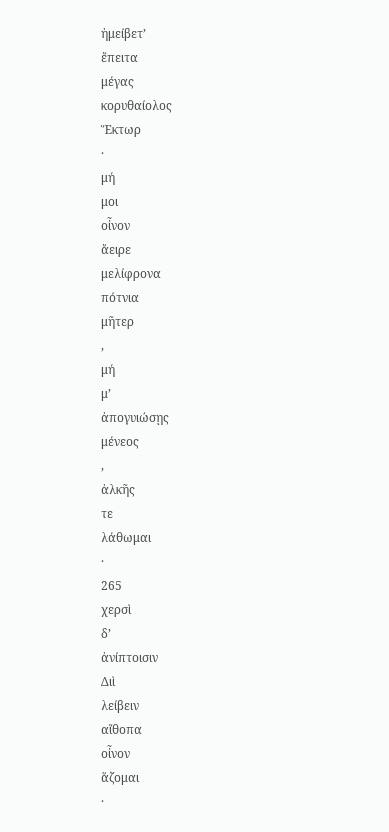ἠμείβετʼ
ἔπειτα
μέγας
κορυθαίολος
Ἕκτωρ
·
μή
μοι
οἶνον
ἄειρε
μελίφρονα
πότνια
μῆτερ
,
μή
μʼ
ἀπογυιώσῃς
μένεος
,
ἀλκῆς
τε
λάθωμαι
·
265
χερσὶ
δʼ
ἀνίπτοισιν
Διὶ
λείβειν
αἴθοπα
οἶνον
ἅζομαι
·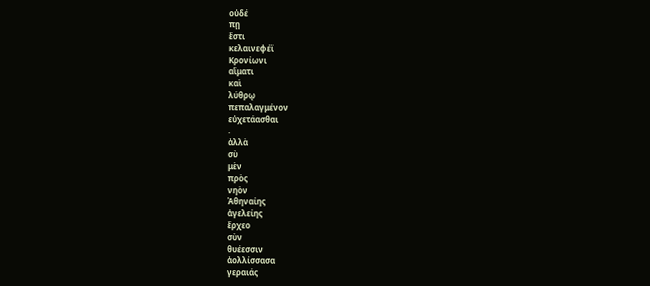οὐδέ
πῃ
ἔστι
κελαινεφέϊ
Κρονίωνι
αἵματι
καὶ
λύθρῳ
πεπαλαγμένον
εὐχετάασθαι
.
ἀλλὰ
σὺ
μὲν
πρὸς
νηὸν
Ἀθηναίης
ἀγελείης
ἔρχεο
σὺν
θυέεσσιν
ἀολλίσσασα
γεραιάς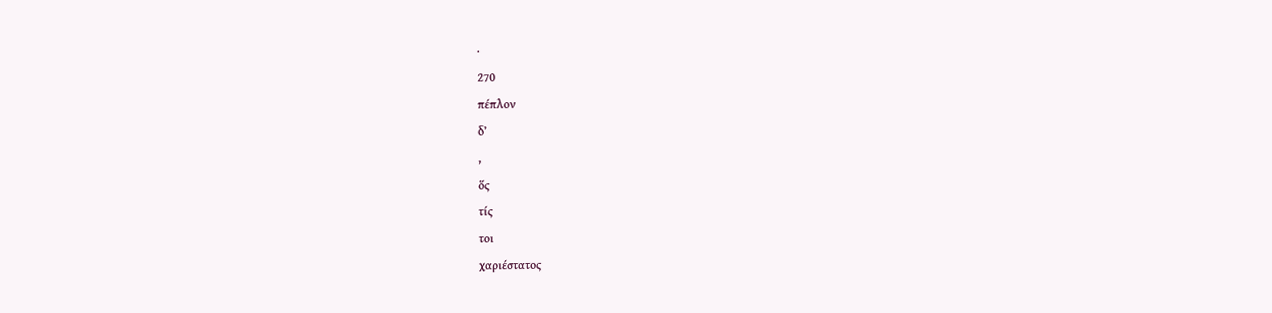·
270
πέπλον
δʼ
,
ὅς
τίς
τοι
χαριέστατος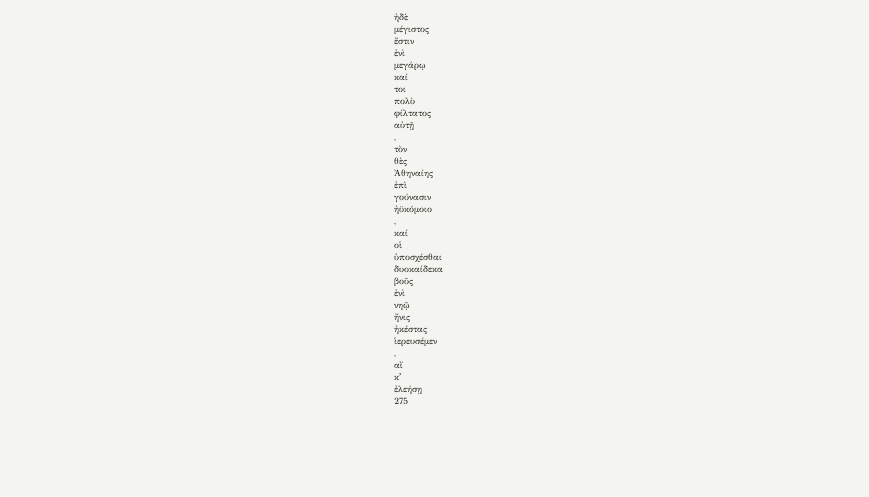ἠδὲ
μέγιστος
ἔστιν
ἐνὶ
μεγάρῳ
καί
τοι
πολὺ
φίλτατος
αὐτῇ
,
τὸν
θὲς
Ἀθηναίης
ἐπὶ
γούνασιν
ἠϋκόμοιο
,
καί
οἱ
ὑποσχέσθαι
δυοκαίδεκα
βοῦς
ἐνὶ
νηῷ
ἤνις
ἠκέστας
ἱερευσέμεν
,
αἴ
κʼ
ἐλεήσῃ
275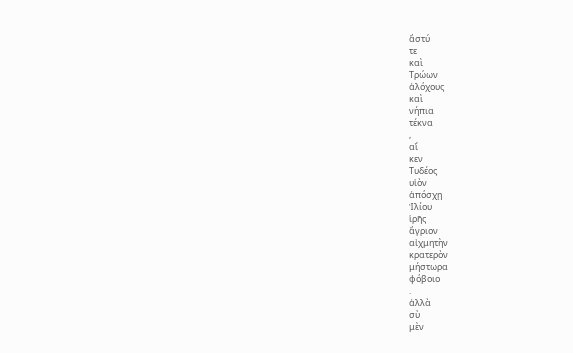ἄστύ
τε
καὶ
Τρώων
ἀλόχους
καὶ
νήπια
τέκνα
,
αἴ
κεν
Τυδέος
υἱὸν
ἀπόσχῃ
Ἰλίου
ἱρῆς
ἄγριον
αἰχμητὴν
κρατερὸν
μήστωρα
φόβοιο
.
ἀλλὰ
σὺ
μὲν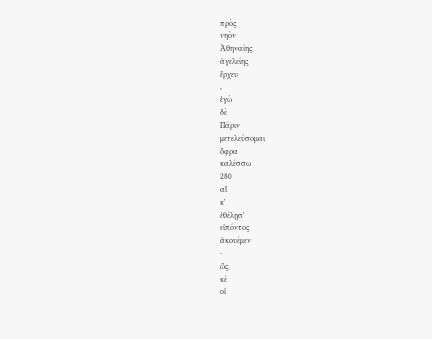πρὸς
νηὸν
Ἀθηναίης
ἀγελείης
ἔρχευ
,
ἐγὼ
δὲ
Πάριν
μετελεύσομαι
ὄφρα
καλέσσω
280
αἴ
κʼ
ἐθέλῃσʼ
εἰπόντος
ἀκουέμεν
·
ὥς
κέ
οἱ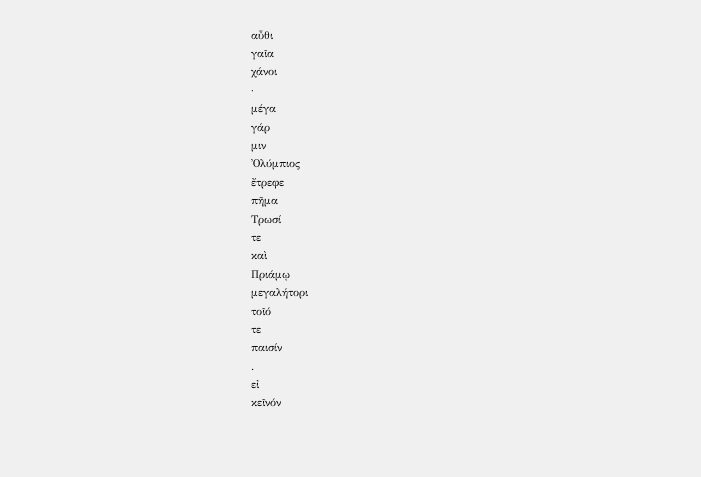αὖθι
γαῖα
χάνοι
·
μέγα
γάρ
μιν
Ὀλύμπιος
ἔτρεφε
πῆμα
Τρωσί
τε
καὶ
Πριάμῳ
μεγαλήτορι
τοῖό
τε
παισίν
.
εἰ
κεῖνόν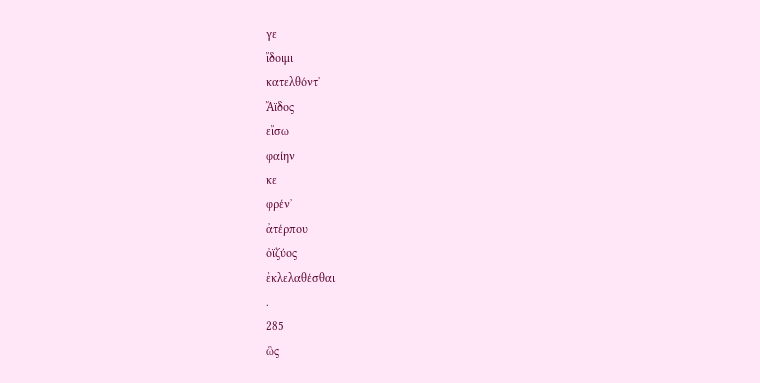γε
ἴδοιμι
κατελθόντʼ
Ἄϊδος
εἴσω
φαίην
κε
φρένʼ
ἀτέρπου
ὀϊζύος
ἐκλελαθέσθαι
.
285
ὣς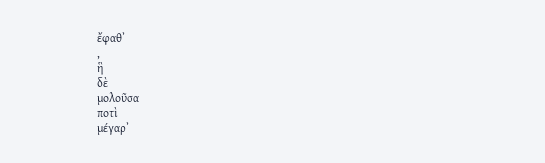ἔφαθʼ
,
ἣ
δὲ
μολοῦσα
ποτὶ
μέγαρʼ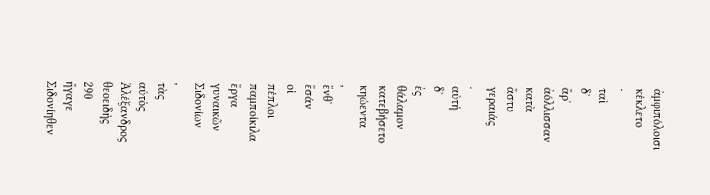ἀμφιπόλοισι
κέκλετο
·
ταὶ
δʼ
ἄρʼ
ἀόλλισσαν
κατὰ
ἄστυ
γεραιάς
.
αὐτὴ
δʼ
ἐς
θάλαμον
κατεβήσετο
κηώεντα
,
ἔνθʼ
ἔσάν
οἱ
πέπλοι
παμποίκιλα
ἔργα
γυναικῶν
Σιδονίων
,
τὰς
αὐτὸς
Ἀλέξανδρος
θεοειδὴς
290
ἤγαγε
Σιδονίηθεν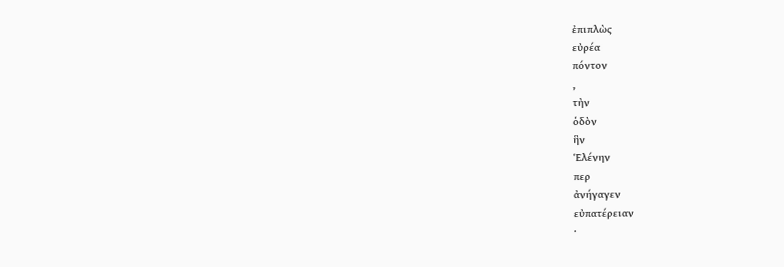ἐπιπλὼς
εὐρέα
πόντον
,
τὴν
ὁδὸν
ἣν
Ἑλένην
περ
ἀνήγαγεν
εὐπατέρειαν
·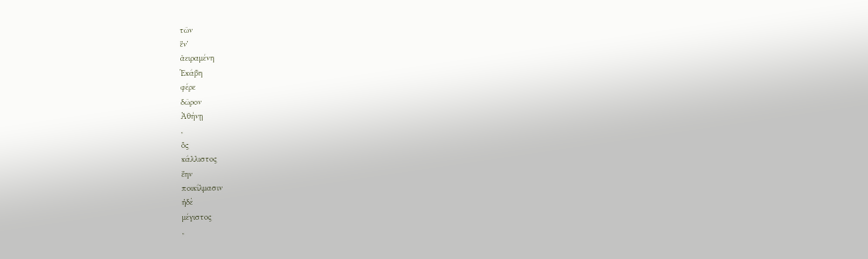τῶν
ἕνʼ
ἀειραμένη
Ἑκάβη
φέρε
δῶρον
Ἀθήνῃ
,
ὃς
κάλλιστος
ἔην
ποικίλμασιν
ἠδὲ
μέγιστος
,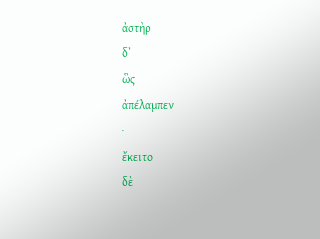ἀστὴρ
δʼ
ὣς
ἀπέλαμπεν
·
ἔκειτο
δὲ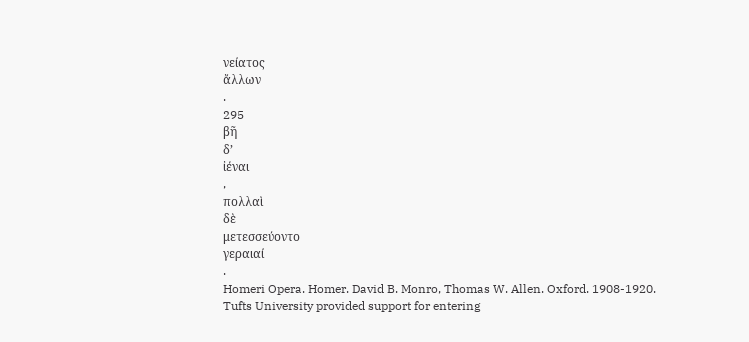νείατος
ἄλλων
.
295
βῆ
δʼ
ἰέναι
,
πολλαὶ
δὲ
μετεσσεύοντο
γεραιαί
.
Homeri Opera. Homer. David B. Monro, Thomas W. Allen. Oxford. 1908-1920.
Tufts University provided support for entering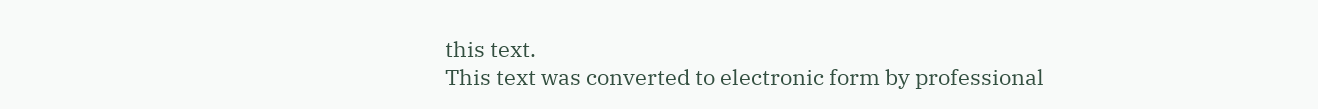this text.
This text was converted to electronic form by professional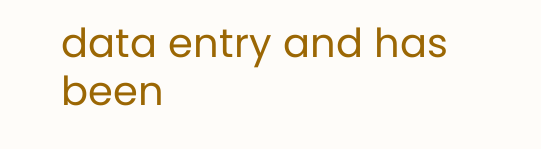data entry and has been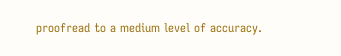proofread to a medium level of accuracy.